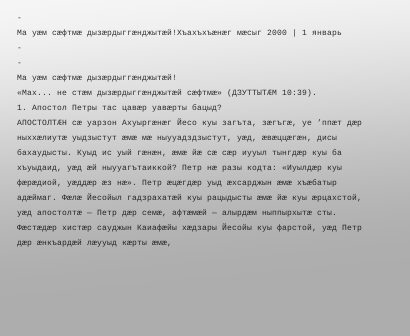-
Ма уӕм сӕфтмӕ дызӕрдыггӕнджытӕй!Хъахъхъӕнӕг мӕсыг 2000 | 1 январь
-
-
Ма уӕм сӕфтмӕ дызӕрдыггӕнджытӕй!
«Мах... не стӕм дызӕрдыггӕнджытӕй сӕфтмӕ» (ДЗУТТЫТӔМ 10:39).
1. Апостол Петры тас цавӕр уавӕрты бацыд?
АПОСТОЛТӔН сӕ уарзон Ахуыргӕнӕг Йесо куы загъта, зӕгъгӕ, уе ’ппӕт дӕр ныххӕлиутӕ уыдзыстут ӕмӕ мӕ ныууадздзыстут, уӕд, ӕвӕццӕгӕн, дисы бахаудысты. Куыд ис уый гӕнӕн, ӕмӕ йӕ сӕ сӕр иууыл тынгдӕр куы ба хъуыдаид, уӕд ӕй ныууагътаиккой? Петр нӕ разы кодта: «Иуылдӕр куы фӕрӕдиой, уӕддӕр ӕз нӕ». Петр ӕцӕгдӕр уыд ӕхсарджын ӕмӕ хъӕбатыр адӕймаг. Фӕлӕ Йесойыл гадзрахатӕй куы рацыдысты ӕмӕ йӕ куы ӕрцахстой, уӕд апостолтӕ — Петр дӕр семӕ, афтӕмӕй — алырдӕм ныппырхытӕ сты. Фӕстӕдӕр хистӕр сауджын Каиафӕйы хӕдзары Йесойы куы фарстой, уӕд Петр дӕр ӕнкъардӕй лӕууыд кӕрты ӕмӕ,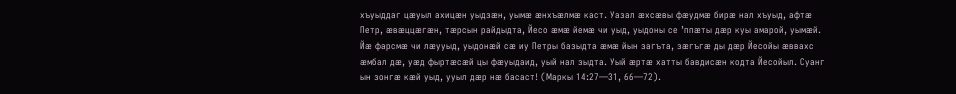хъуыддаг цӕуыл ахицӕн уыдзӕн, уымӕ ӕнхъӕлмӕ каст. Уазал ӕхсӕвы фӕудмӕ бирӕ нал хъуыд, афтӕ Петр, ӕвӕццӕгӕн, тӕрсын райдыдта, Йесо ӕмӕ йемӕ чи уыд, уыдоны се ’ппӕты дӕр куы амарой, уымӕй. Йӕ фарсмӕ чи лӕууыд, уыдонӕй сӕ иу Петры базыдта ӕмӕ йын загъта, зӕгъгӕ ды дӕр Йесойы ӕввахс ӕмбал дӕ, уӕд фыртӕсӕй цы фӕуыдаид, уый нал зыдта. Уый ӕртӕ хатты бавдисӕн кодта Йесойыл. Суанг ын зонгӕ кӕй уыд, ууыл дӕр нӕ басаст! (Маркы 14:27—31, 66—72).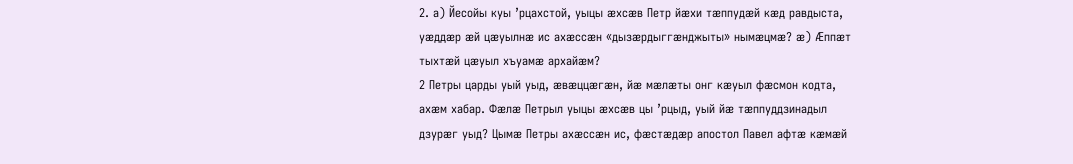2. а) Йесойы куы ’рцахстой, уыцы ӕхсӕв Петр йӕхи тӕппудӕй кӕд равдыста, уӕддӕр ӕй цӕуылнӕ ис ахӕссӕн «дызӕрдыггӕнджыты» нымӕцмӕ? ӕ) Ӕппӕт тыхтӕй цӕуыл хъуамӕ архайӕм?
2 Петры царды уый уыд, ӕвӕццӕгӕн, йӕ мӕлӕты онг кӕуыл фӕсмон кодта, ахӕм хабар. Фӕлӕ Петрыл уыцы ӕхсӕв цы ’рцыд, уый йӕ тӕппуддзинадыл дзурӕг уыд? Цымӕ Петры ахӕссӕн ис, фӕстӕдӕр апостол Павел афтӕ кӕмӕй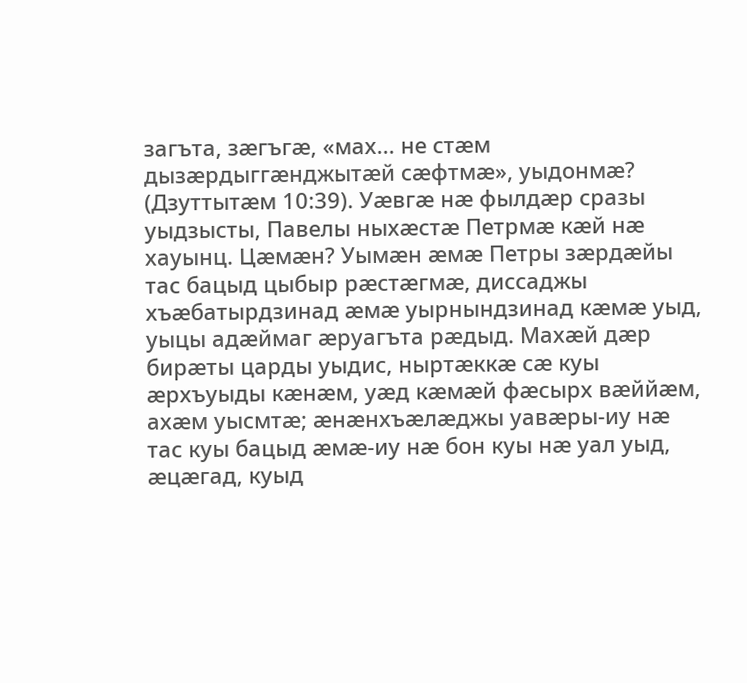загъта, зӕгъгӕ, «мах... не стӕм дызӕрдыггӕнджытӕй сӕфтмӕ», уыдонмӕ? (Дзуттытӕм 10:39). Уӕвгӕ нӕ фылдӕр сразы уыдзысты, Павелы ныхӕстӕ Петрмӕ кӕй нӕ хауынц. Цӕмӕн? Уымӕн ӕмӕ Петры зӕрдӕйы тас бацыд цыбыр рӕстӕгмӕ, диссаджы хъӕбатырдзинад ӕмӕ уырнындзинад кӕмӕ уыд, уыцы адӕймаг ӕруагъта рӕдыд. Махӕй дӕр бирӕты царды уыдис, ныртӕккӕ сӕ куы ӕрхъуыды кӕнӕм, уӕд кӕмӕй фӕсырх вӕййӕм, ахӕм уысмтӕ; ӕнӕнхъӕлӕджы уавӕры-иу нӕ тас куы бацыд ӕмӕ-иу нӕ бон куы нӕ уал уыд, ӕцӕгад, куыд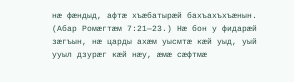нӕ фӕндыд, афтӕ хъӕбатырӕй бахъахъхъӕнын. (Абар Ромӕгтӕм 7:21—23.) Нӕ бон у фидарӕй зӕгъын, нӕ царды ахӕм уысмтӕ кӕй уыд, уый ууыл дзурӕг кӕй нӕу, ӕмӕ сӕфтмӕ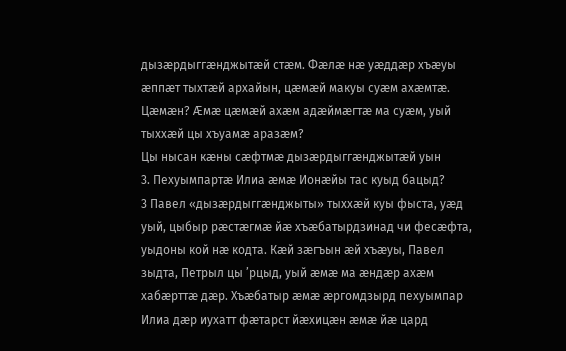дызӕрдыггӕнджытӕй стӕм. Фӕлӕ нӕ уӕддӕр хъӕуы ӕппӕт тыхтӕй архайын, цӕмӕй макуы суӕм ахӕмтӕ. Цӕмӕн? Ӕмӕ цӕмӕй ахӕм адӕймӕгтӕ ма суӕм, уый тыххӕй цы хъуамӕ аразӕм?
Цы нысан кӕны сӕфтмӕ дызӕрдыггӕнджытӕй уын
3. Пехуымпартӕ Илиа ӕмӕ Ионӕйы тас куыд бацыд?
3 Павел «дызӕрдыггӕнджыты» тыххӕй куы фыста, уӕд уый, цыбыр рӕстӕгмӕ йӕ хъӕбатырдзинад чи фесӕфта, уыдоны кой нӕ кодта. Кӕй зӕгъын ӕй хъӕуы, Павел зыдта, Петрыл цы ’рцыд, уый ӕмӕ ма ӕндӕр ахӕм хабӕрттӕ дӕр. Хъӕбатыр ӕмӕ ӕргомдзырд пехуымпар Илиа дӕр иухатт фӕтарст йӕхицӕн ӕмӕ йӕ цард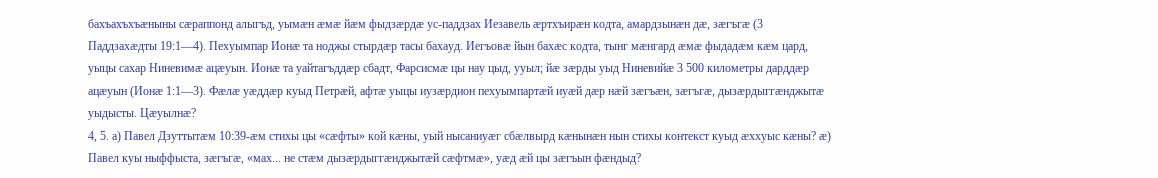бахъахъхъӕныны сӕраппонд алыгъд, уымӕн ӕмӕ йӕм фыдзӕрдӕ ус-паддзах Иезавель ӕртхъирӕн кодта, амардзынӕн дӕ, зӕгъгӕ (3 Паддзахӕдты 19:1—4). Пехуымпар Ионӕ та ноджы стырдӕр тасы бахауд. Иегъовӕ йын бахӕс кодта, тынг мӕнгард ӕмӕ фыдадӕм кӕм цард, уыцы сахар Ниневимӕ ацӕуын. Ионӕ та уайтагъддӕр сбадт, Фарсисмӕ цы нау цыд, ууыл; йӕ зӕрды уыд Ниневийӕ 3 500 километры дарддӕр ацӕуын (Ионӕ 1:1—3). Фӕлӕ уӕддӕр куыд Петрӕй, афтӕ уыцы иузӕрдион пехуымпартӕй иуӕй дӕр нӕй зӕгъӕн, зӕгъгӕ, дызӕрдыггӕнджытӕ уыдысты. Цӕуылнӕ?
4, 5. а) Павел Дзуттытӕм 10:39-ӕм стихы цы «сӕфты» кой кӕны, уый нысаниуӕг сбӕлвырд кӕнынӕн нын стихы контекст куыд ӕххуыс кӕны? ӕ) Павел куы ныффыста, зӕгъгӕ, «мах... не стӕм дызӕрдыггӕнджытӕй сӕфтмӕ», уӕд ӕй цы зӕгъын фӕндыд?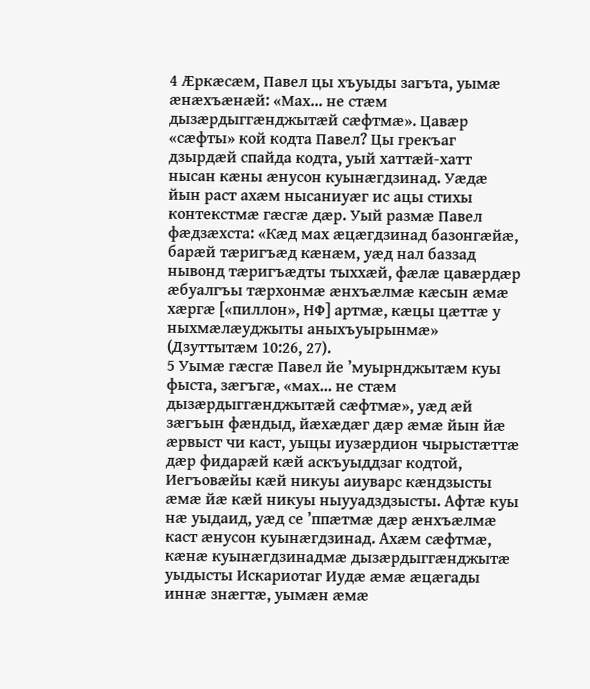4 Ӕркӕсӕм, Павел цы хъуыды загъта, уымӕ ӕнӕхъӕнӕй: «Мах... не стӕм дызӕрдыггӕнджытӕй сӕфтмӕ». Цавӕр «сӕфты» кой кодта Павел? Цы грекъаг дзырдӕй спайда кодта, уый хаттӕй-хатт нысан кӕны ӕнусон куынӕгдзинад. Уӕдӕ йын раст ахӕм нысаниуӕг ис ацы стихы контекстмӕ гӕсгӕ дӕр. Уый размӕ Павел фӕдзӕхста: «Кӕд мах ӕцӕгдзинад базонгӕйӕ, барӕй тӕригъӕд кӕнӕм, уӕд нал баззад нывонд тӕригъӕдты тыххӕй, фӕлӕ цавӕрдӕр ӕбуалгъы тӕрхонмӕ ӕнхъӕлмӕ кӕсын ӕмӕ хӕргӕ [«пиллон», НФ] артмӕ, кӕцы цӕттӕ у ныхмӕлӕуджыты аныхъуырынмӕ» (Дзуттытӕм 10:26, 27).
5 Уымӕ гӕсгӕ Павел йе ’муырнджытӕм куы фыста, зӕгъгӕ, «мах... не стӕм дызӕрдыггӕнджытӕй сӕфтмӕ», уӕд ӕй зӕгъын фӕндыд, йӕхӕдӕг дӕр ӕмӕ йын йӕ ӕрвыст чи каст, уыцы иузӕрдион чырыстӕттӕ дӕр фидарӕй кӕй аскъуыддзаг кодтой, Иегъовӕйы кӕй никуы аиуварс кӕндзысты ӕмӕ йӕ кӕй никуы ныууадздзысты. Афтӕ куы нӕ уыдаид, уӕд се ’ппӕтмӕ дӕр ӕнхъӕлмӕ каст ӕнусон куынӕгдзинад. Ахӕм сӕфтмӕ, кӕнӕ куынӕгдзинадмӕ дызӕрдыггӕнджытӕ уыдысты Искариотаг Иудӕ ӕмӕ ӕцӕгады иннӕ знӕгтӕ, уымӕн ӕмӕ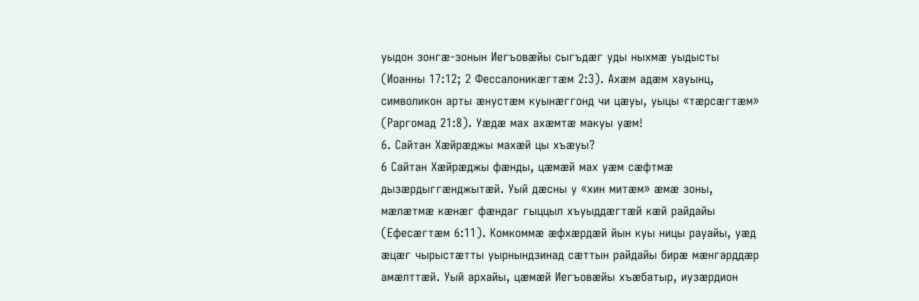уыдон зонгӕ-зонын Иегъовӕйы сыгъдӕг уды ныхмӕ уыдысты (Иоанны 17:12; 2 Фессалоникӕгтӕм 2:3). Ахӕм адӕм хауынц, символикон арты ӕнустӕм куынӕггонд чи цӕуы, уыцы «тӕрсӕгтӕм» (Раргомад 21:8). Уӕдӕ мах ахӕмтӕ макуы уӕм!
6. Сайтан Хӕйрӕджы махӕй цы хъӕуы?
6 Сайтан Хӕйрӕджы фӕнды, цӕмӕй мах уӕм сӕфтмӕ дызӕрдыггӕнджытӕй. Уый дӕсны у «хин митӕм» ӕмӕ зоны, мӕлӕтмӕ кӕнӕг фӕндаг гыццыл хъуыддӕгтӕй кӕй райдайы (Ефесӕгтӕм 6:11). Комкоммӕ ӕфхӕрдӕй йын куы ницы рауайы, уӕд ӕцӕг чырыстӕтты уырнындзинад сӕттын райдайы бирӕ мӕнгарддӕр амӕлттӕй. Уый архайы, цӕмӕй Иегъовӕйы хъӕбатыр, иузӕрдион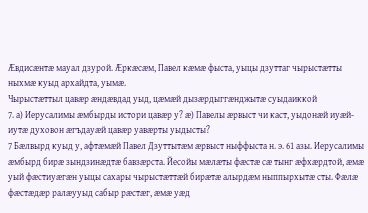Ӕвдисӕнтӕ мауал дзурой. Ӕркӕсӕм, Павел кӕмӕ фыста, уыцы дзуттаг чырыстӕтты ныхмӕ куыд архайдта, уымӕ.
Чырыстӕттыл цавӕр ӕндӕвдад уыд, цӕмӕй дызӕрдыггӕнджытӕ суыдаиккой
7. а) Иерусалимы ӕмбырды истори цавӕр у? ӕ) Павелы ӕрвыст чи каст, уыдонӕй иуӕй-иутӕ духовон ӕгъдауӕй цавӕр уавӕрты уыдысты?
7 Бӕлвырд куыд у, афтӕмӕй Павел Дзуттытӕм ӕрвыст ныффыста н. э. 61 азы. Иерусалимы ӕмбырд бирӕ зындзинӕдтӕ бавзӕрста. Йесойы мӕлӕты фӕстӕ сӕ тынг ӕфхӕрдтой, ӕмӕ уый фӕстиуӕгӕн уыцы сахары чырыстӕттӕй бирӕтӕ алырдӕм ныппырхытӕ сты. Фӕлӕ фӕстӕдӕр ралӕууыд сабыр рӕстӕг, ӕмӕ уӕд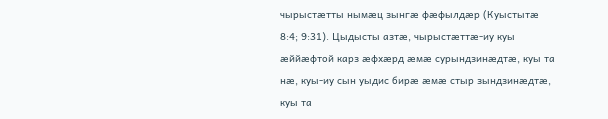чырыстӕтты нымӕц зынгӕ фӕфылдӕр (Куыстытӕ 8:4; 9:31). Цыдысты азтӕ, чырыстӕттӕ-иу куы ӕййӕфтой карз ӕфхӕрд ӕмӕ сурындзинӕдтӕ, куы та нӕ, куы-иу сын уыдис бирӕ ӕмӕ стыр зындзинӕдтӕ, куы та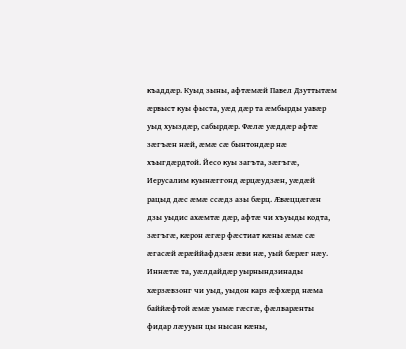къаддӕр. Куыд зыны, афтӕмӕй Павел Дзуттытӕм ӕрвыст куы фыста, уӕд дӕр та ӕмбырды уавӕр уыд хуыздӕр, сабырдӕр. Фӕлӕ уӕддӕр афтӕ зӕгъӕн нӕй, ӕмӕ сӕ бынтондӕр нӕ хъыгдӕрдтой. Йесо куы загъта, зӕгъгӕ, Иерусалим куынӕггонд ӕрцӕудзӕн, уӕдӕй рацыд дӕс ӕмӕ ссӕдз азы бӕрц. Ӕвӕццӕгӕн дзы уыдис ахӕмтӕ дӕр, афтӕ чи хъуыды кодта, зӕгъгӕ, кӕрон ӕгӕр фӕстиат кӕны ӕмӕ сӕ ӕгасӕй ӕрӕййафдзӕн ӕви нӕ, уый бӕрӕг нӕу. Иннӕтӕ та, уӕлдайдӕр уырнындзинады хӕрзӕвзонг чи уыд, уыдон карз ӕфхӕрд нӕма баййӕфтой ӕмӕ уымӕ гӕсгӕ, фӕлварӕнты фидар лӕууын цы нысан кӕны,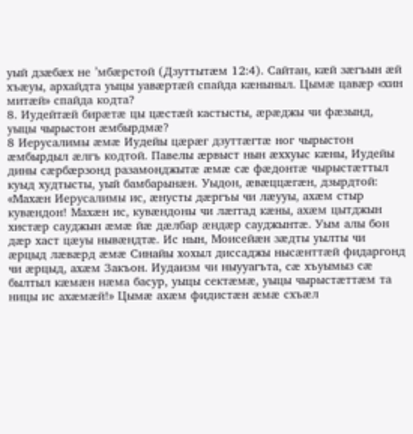уый дзӕбӕх не ’мбӕрстой (Дзуттытӕм 12:4). Сайтан, кӕй зӕгъын ӕй хъӕуы, архайдта уыцы уавӕртӕй спайда кӕныныл. Цымӕ цавӕр «хин митӕй» спайда кодта?
8. Иудейтӕй бирӕтӕ цы цӕстӕй кастысты, ӕрӕджы чи фӕзынд, уыцы чырыстон ӕмбырдмӕ?
8 Иерусалимы ӕмӕ Иудейы цӕрӕг дзуттӕгтӕ ног чырыстон ӕмбырдыл ӕлгъ кодтой. Павелы ӕрвыст нын ӕххуыс кӕны, Иудейы дины сӕрбӕрзонд разамонджытӕ ӕмӕ сӕ фӕдонтӕ чырыстӕттыл куыд худтысты, уый бамбарынӕн. Уыдон, ӕвӕццӕгӕн, дзырдтой: «Махӕн Иерусалимы ис, ӕнусты дӕргъы чи лӕууы, ахӕм стыр кувӕндон! Махӕн ис, кувӕндоны чи лӕггад кӕны, ахӕм цытджын хистӕр сауджын ӕмӕ йӕ дӕлбар ӕндӕр сауджынтӕ. Уым алы бон дӕр хаст цӕуы нывӕндтӕ. Ис нын, Моисейӕн зӕдты уылты чи ӕрцыд лӕвӕрд ӕмӕ Синайы хохыл диссаджы нысӕнттӕй фидаргонд чи ӕрцыд, ахӕм Закъон. Иудаизм чи ныууагъта, сӕ хъуымыз сӕ былтыл кӕмӕн нӕма басур, уыцы сектӕмӕ, уыцы чырыстӕттӕм та ницы ис ахӕмӕй!» Цымӕ ахӕм фидистӕн ӕмӕ схъӕл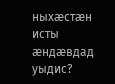ныхӕстӕн исты ӕндӕвдад уыдис?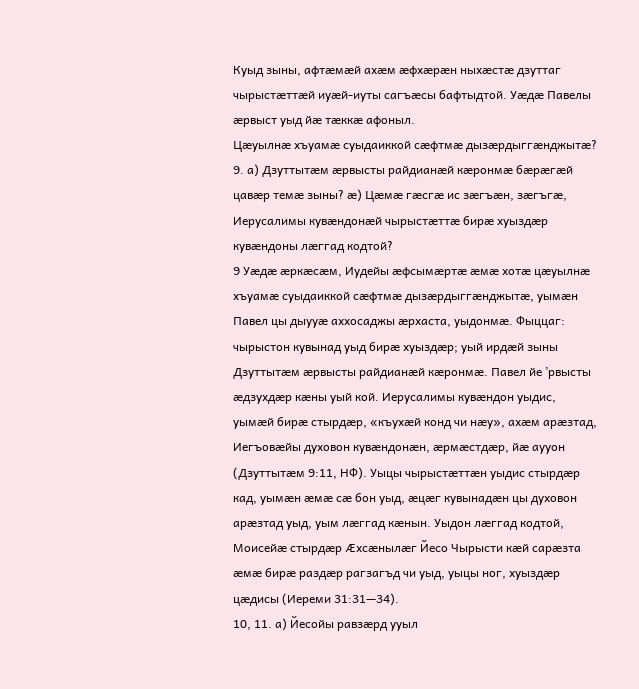Куыд зыны, афтӕмӕй ахӕм ӕфхӕрӕн ныхӕстӕ дзуттаг чырыстӕттӕй иуӕй-иуты сагъӕсы бафтыдтой. Уӕдӕ Павелы ӕрвыст уыд йӕ тӕккӕ афоныл.
Цӕуылнӕ хъуамӕ суыдаиккой сӕфтмӕ дызӕрдыггӕнджытӕ?
9. а) Дзуттытӕм ӕрвысты райдианӕй кӕронмӕ бӕрӕгӕй цавӕр темӕ зыны? ӕ) Цӕмӕ гӕсгӕ ис зӕгъӕн, зӕгъгӕ, Иерусалимы кувӕндонӕй чырыстӕттӕ бирӕ хуыздӕр кувӕндоны лӕггад кодтой?
9 Уӕдӕ ӕркӕсӕм, Иудейы ӕфсымӕртӕ ӕмӕ хотӕ цӕуылнӕ хъуамӕ суыдаиккой сӕфтмӕ дызӕрдыггӕнджытӕ, уымӕн Павел цы дыууӕ аххосаджы ӕрхаста, уыдонмӕ. Фыццаг: чырыстон кувынад уыд бирӕ хуыздӕр; уый ирдӕй зыны Дзуттытӕм ӕрвысты райдианӕй кӕронмӕ. Павел йе ’рвысты ӕдзухдӕр кӕны уый кой. Иерусалимы кувӕндон уыдис, уымӕй бирӕ стырдӕр, «къухӕй конд чи нӕу», ахӕм арӕзтад, Иегъовӕйы духовон кувӕндонӕн, ӕрмӕстдӕр, йӕ аууон (Дзуттытӕм 9:11, НФ). Уыцы чырыстӕттӕн уыдис стырдӕр кад, уымӕн ӕмӕ сӕ бон уыд, ӕцӕг кувынадӕн цы духовон арӕзтад уыд, уым лӕггад кӕнын. Уыдон лӕггад кодтой, Моисейӕ стырдӕр Ӕхсӕнылӕг Йесо Чырысти кӕй сарӕзта ӕмӕ бирӕ раздӕр рагзагъд чи уыд, уыцы ног, хуыздӕр цӕдисы (Иереми 31:31—34).
10, 11. а) Йесойы равзӕрд ууыл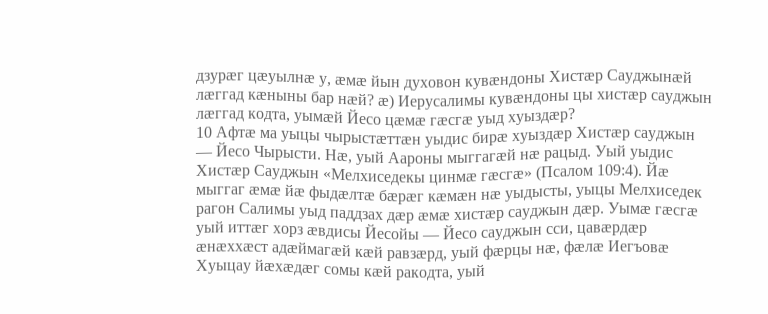дзурӕг цӕуылнӕ у, ӕмӕ йын духовон кувӕндоны Хистӕр Сауджынӕй лӕггад кӕныны бар нӕй? ӕ) Иерусалимы кувӕндоны цы хистӕр сауджын лӕггад кодта, уымӕй Йесо цӕмӕ гӕсгӕ уыд хуыздӕр?
10 Афтӕ ма уыцы чырыстӕттӕн уыдис бирӕ хуыздӕр Хистӕр сауджын — Йесо Чырысти. Нӕ, уый Аароны мыггагӕй нӕ рацыд. Уый уыдис Хистӕр Сауджын «Мелхиседекы цинмӕ гӕсгӕ» (Псалом 109:4). Йӕ мыггаг ӕмӕ йӕ фыдӕлтӕ бӕрӕг кӕмӕн нӕ уыдысты, уыцы Мелхиседек рагон Салимы уыд паддзах дӕр ӕмӕ хистӕр сауджын дӕр. Уымӕ гӕсгӕ уый иттӕг хорз ӕвдисы Йесойы — Йесо сауджын сси, цавӕрдӕр ӕнӕххӕст адӕймагӕй кӕй равзӕрд, уый фӕрцы нӕ, фӕлӕ Иегъовӕ Хуыцау йӕхӕдӕг сомы кӕй ракодта, уый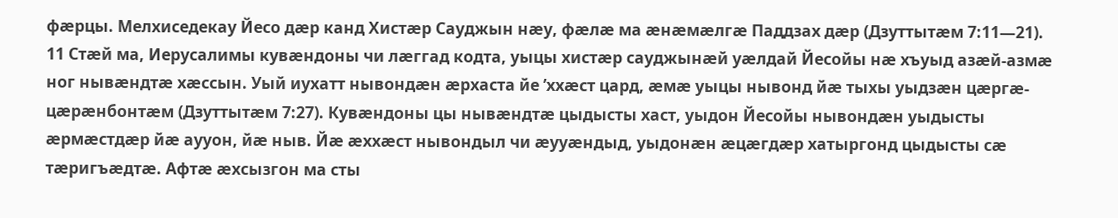фӕрцы. Мелхиседекау Йесо дӕр канд Хистӕр Сауджын нӕу, фӕлӕ ма ӕнӕмӕлгӕ Паддзах дӕр (Дзуттытӕм 7:11—21).
11 Стӕй ма, Иерусалимы кувӕндоны чи лӕггад кодта, уыцы хистӕр сауджынӕй уӕлдай Йесойы нӕ хъуыд азӕй-азмӕ ног нывӕндтӕ хӕссын. Уый иухатт нывондӕн ӕрхаста йе ’ххӕст цард, ӕмӕ уыцы нывонд йӕ тыхы уыдзӕн цӕргӕ-цӕрӕнбонтӕм (Дзуттытӕм 7:27). Кувӕндоны цы нывӕндтӕ цыдысты хаст, уыдон Йесойы нывондӕн уыдысты ӕрмӕстдӕр йӕ аууон, йӕ ныв. Йӕ ӕххӕст нывондыл чи ӕууӕндыд, уыдонӕн ӕцӕгдӕр хатыргонд цыдысты сӕ тӕригъӕдтӕ. Афтӕ ӕхсызгон ма сты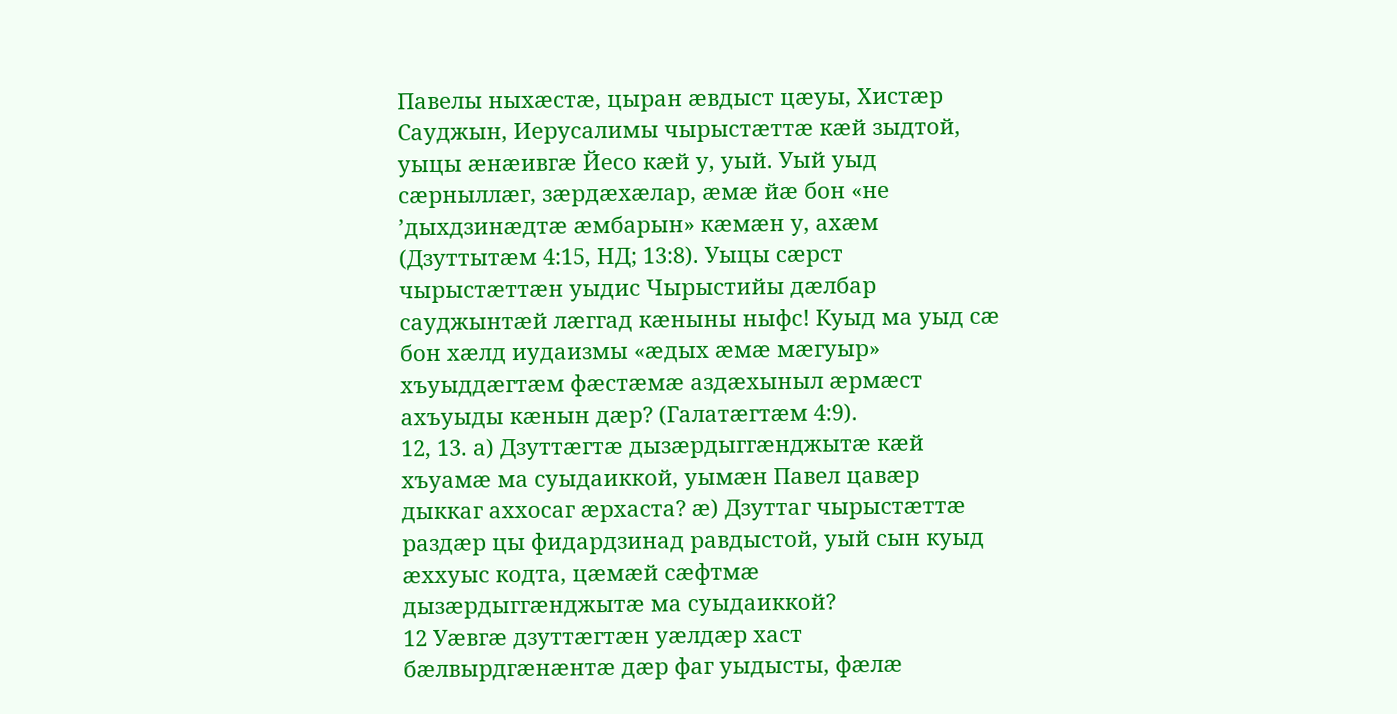Павелы ныхӕстӕ, цыран ӕвдыст цӕуы, Хистӕр Сауджын, Иерусалимы чырыстӕттӕ кӕй зыдтой, уыцы ӕнӕивгӕ Йесо кӕй у, уый. Уый уыд сӕрныллӕг, зӕрдӕхӕлар, ӕмӕ йӕ бон «не ’дыхдзинӕдтӕ ӕмбарын» кӕмӕн у, ахӕм (Дзуттытӕм 4:15, НД; 13:8). Уыцы сӕрст чырыстӕттӕн уыдис Чырыстийы дӕлбар сауджынтӕй лӕггад кӕныны ныфс! Куыд ма уыд сӕ бон хӕлд иудаизмы «ӕдых ӕмӕ мӕгуыр» хъуыддӕгтӕм фӕстӕмӕ аздӕхыныл ӕрмӕст ахъуыды кӕнын дӕр? (Галатӕгтӕм 4:9).
12, 13. а) Дзуттӕгтӕ дызӕрдыггӕнджытӕ кӕй хъуамӕ ма суыдаиккой, уымӕн Павел цавӕр дыккаг аххосаг ӕрхаста? ӕ) Дзуттаг чырыстӕттӕ раздӕр цы фидардзинад равдыстой, уый сын куыд ӕххуыс кодта, цӕмӕй сӕфтмӕ дызӕрдыггӕнджытӕ ма суыдаиккой?
12 Уӕвгӕ дзуттӕгтӕн уӕлдӕр хаст бӕлвырдгӕнӕнтӕ дӕр фаг уыдысты, фӕлӕ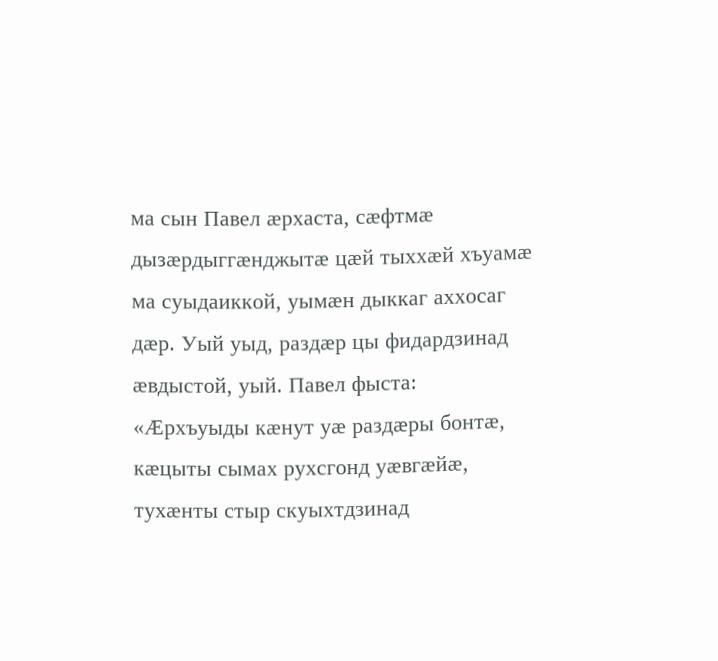ма сын Павел ӕрхаста, сӕфтмӕ дызӕрдыггӕнджытӕ цӕй тыххӕй хъуамӕ ма суыдаиккой, уымӕн дыккаг аххосаг дӕр. Уый уыд, раздӕр цы фидардзинад ӕвдыстой, уый. Павел фыста: «Ӕрхъуыды кӕнут уӕ раздӕры бонтӕ, кӕцыты сымах рухсгонд уӕвгӕйӕ, тухӕнты стыр скуыхтдзинад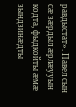равдыстат». Павел сын сӕ зӕрдыл ӕрлӕууын кодта, фыдкойты ӕмӕ зындзинӕдты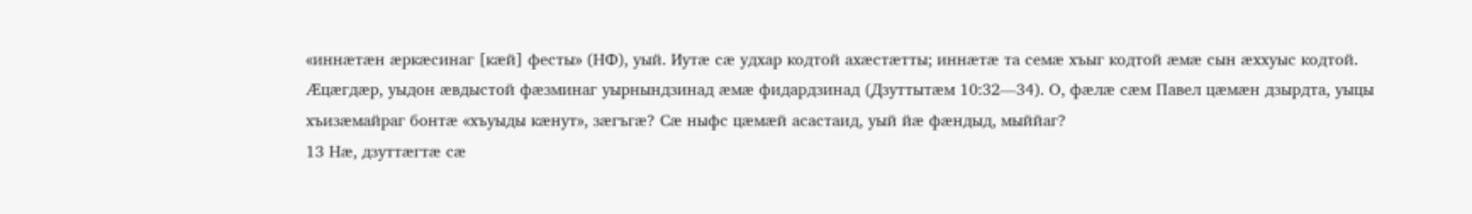«иннӕтӕн ӕркӕсинаг [кӕй] фесты» (НФ), уый. Иутӕ сӕ удхар кодтой ахӕстӕтты; иннӕтӕ та семӕ хъыг кодтой ӕмӕ сын ӕххуыс кодтой. Ӕцӕгдӕр, уыдон ӕвдыстой фӕзминаг уырнындзинад ӕмӕ фидардзинад (Дзуттытӕм 10:32—34). О, фӕлӕ сӕм Павел цӕмӕн дзырдта, уыцы хъизӕмайраг бонтӕ «хъуыды кӕнут», зӕгъгӕ? Сӕ ныфс цӕмӕй асастаид, уый йӕ фӕндыд, мыййаг?
13 Нӕ, дзуттӕгтӕ сӕ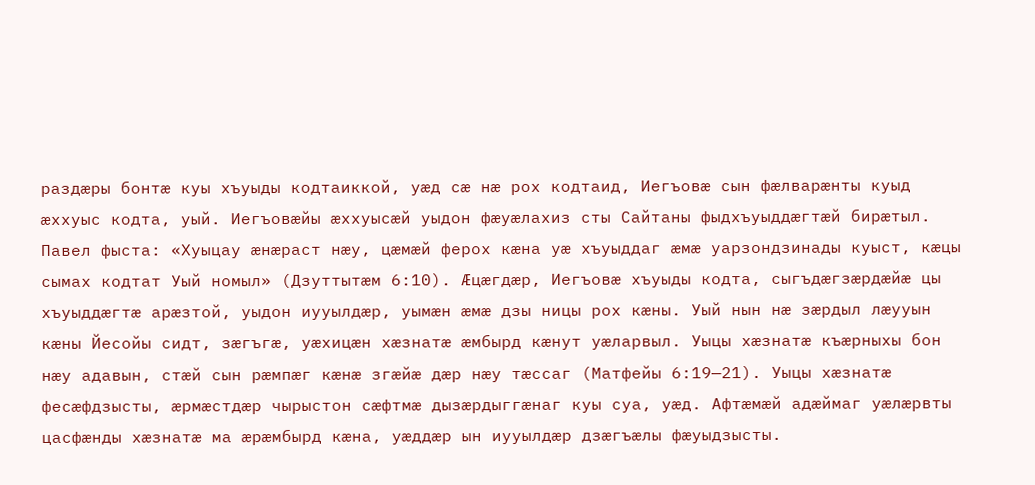раздӕры бонтӕ куы хъуыды кодтаиккой, уӕд сӕ нӕ рох кодтаид, Иегъовӕ сын фӕлварӕнты куыд ӕххуыс кодта, уый. Иегъовӕйы ӕххуысӕй уыдон фӕуӕлахиз сты Сайтаны фыдхъуыддӕгтӕй бирӕтыл. Павел фыста: «Хуыцау ӕнӕраст нӕу, цӕмӕй ферох кӕна уӕ хъуыддаг ӕмӕ уарзондзинады куыст, кӕцы сымах кодтат Уый номыл» (Дзуттытӕм 6:10). Ӕцӕгдӕр, Иегъовӕ хъуыды кодта, сыгъдӕгзӕрдӕйӕ цы хъуыддӕгтӕ арӕзтой, уыдон иууылдӕр, уымӕн ӕмӕ дзы ницы рох кӕны. Уый нын нӕ зӕрдыл лӕууын кӕны Йесойы сидт, зӕгъгӕ, уӕхицӕн хӕзнатӕ ӕмбырд кӕнут уӕларвыл. Уыцы хӕзнатӕ къӕрныхы бон нӕу адавын, стӕй сын рӕмпӕг кӕнӕ згӕйӕ дӕр нӕу тӕссаг (Матфейы 6:19—21). Уыцы хӕзнатӕ фесӕфдзысты, ӕрмӕстдӕр чырыстон сӕфтмӕ дызӕрдыггӕнаг куы суа, уӕд. Афтӕмӕй адӕймаг уӕлӕрвты цасфӕнды хӕзнатӕ ма ӕрӕмбырд кӕна, уӕддӕр ын иууылдӕр дзӕгъӕлы фӕуыдзысты.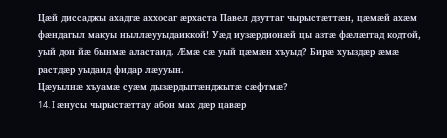Цӕй диссаджы ахадгӕ аххосаг ӕрхаста Павел дзуттаг чырыстӕттӕн, цӕмӕй ахӕм фӕндагыл макуы ныллӕууыдаиккой! Уӕд иузӕрдионӕй цы азтӕ фӕлӕггад кодтой, уый дон йӕ бынмӕ аластаид. Ӕмӕ сӕ уый цӕмӕн хъуыд? Бирӕ хуыздӕр ӕмӕ растдӕр уыдаид фидар лӕууын.
Цӕуылнӕ хъуамӕ суӕм дызӕрдыггӕнджытӕ сӕфтмӕ?
14. I ӕнусы чырыстӕттау абон мах дӕр цавӕр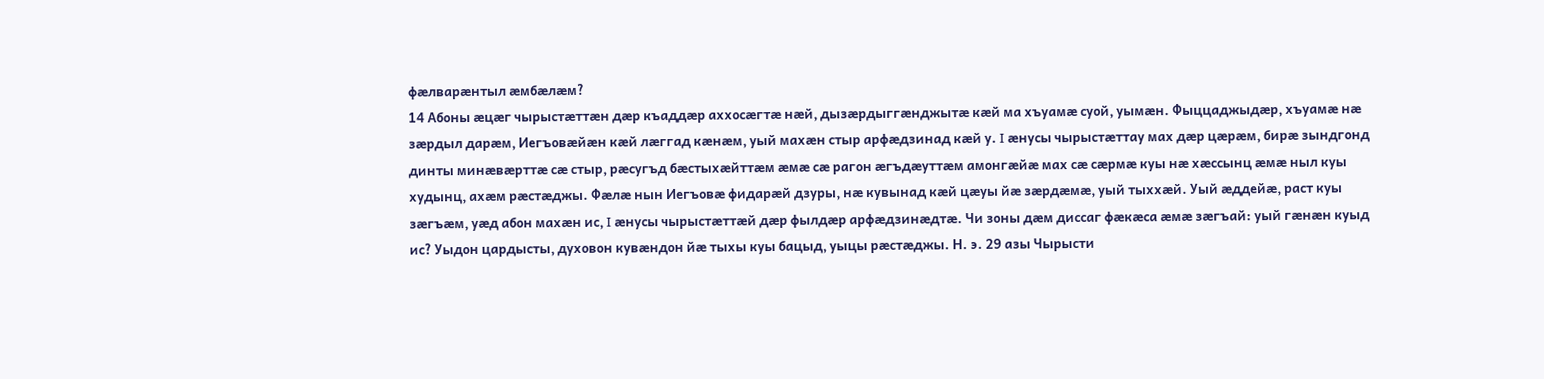фӕлварӕнтыл ӕмбӕлӕм?
14 Абоны ӕцӕг чырыстӕттӕн дӕр къаддӕр аххосӕгтӕ нӕй, дызӕрдыггӕнджытӕ кӕй ма хъуамӕ суой, уымӕн. Фыццаджыдӕр, хъуамӕ нӕ зӕрдыл дарӕм, Иегъовӕйӕн кӕй лӕггад кӕнӕм, уый махӕн стыр арфӕдзинад кӕй у. I ӕнусы чырыстӕттау мах дӕр цӕрӕм, бирӕ зындгонд динты минӕвӕрттӕ сӕ стыр, рӕсугъд бӕстыхӕйттӕм ӕмӕ сӕ рагон ӕгъдӕуттӕм амонгӕйӕ мах сӕ сӕрмӕ куы нӕ хӕссынц ӕмӕ ныл куы худынц, ахӕм рӕстӕджы. Фӕлӕ нын Иегъовӕ фидарӕй дзуры, нӕ кувынад кӕй цӕуы йӕ зӕрдӕмӕ, уый тыххӕй. Уый ӕддейӕ, раст куы зӕгъӕм, уӕд абон махӕн ис, I ӕнусы чырыстӕттӕй дӕр фылдӕр арфӕдзинӕдтӕ. Чи зоны дӕм диссаг фӕкӕса ӕмӕ зӕгъай: уый гӕнӕн куыд ис? Уыдон цардысты, духовон кувӕндон йӕ тыхы куы бацыд, уыцы рӕстӕджы. Н. э. 29 азы Чырысти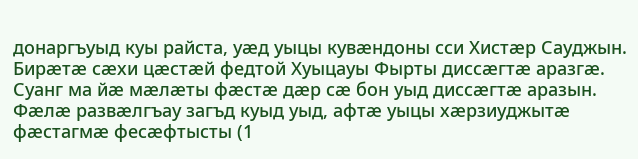донаргъуыд куы райста, уӕд уыцы кувӕндоны сси Хистӕр Сауджын. Бирӕтӕ сӕхи цӕстӕй федтой Хуыцауы Фырты диссӕгтӕ аразгӕ. Суанг ма йӕ мӕлӕты фӕстӕ дӕр сӕ бон уыд диссӕгтӕ аразын. Фӕлӕ развӕлгъау загъд куыд уыд, афтӕ уыцы хӕрзиуджытӕ фӕстагмӕ фесӕфтысты (1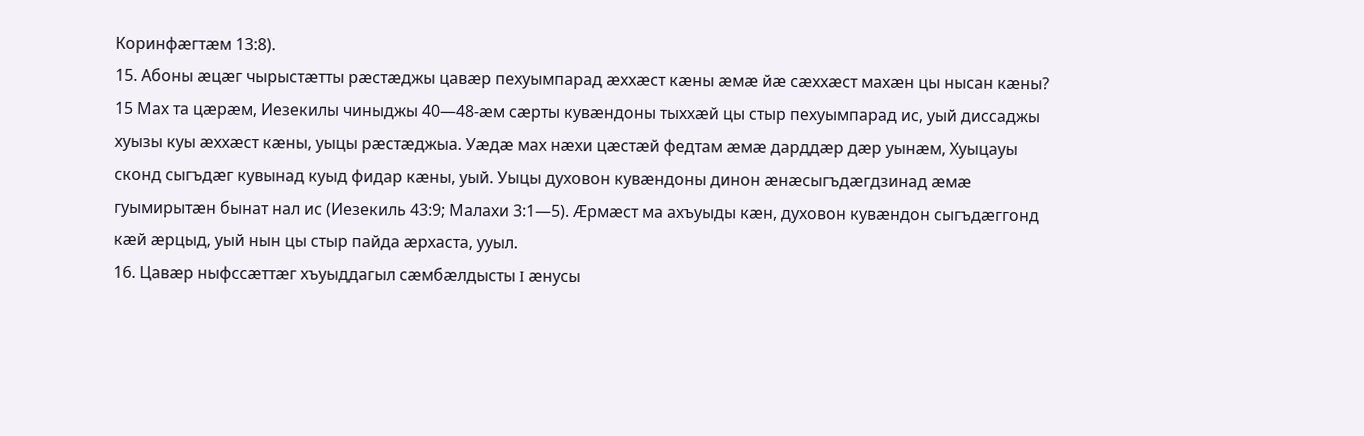Коринфӕгтӕм 13:8).
15. Абоны ӕцӕг чырыстӕтты рӕстӕджы цавӕр пехуымпарад ӕххӕст кӕны ӕмӕ йӕ сӕххӕст махӕн цы нысан кӕны?
15 Мах та цӕрӕм, Иезекилы чиныджы 40—48-ӕм сӕрты кувӕндоны тыххӕй цы стыр пехуымпарад ис, уый диссаджы хуызы куы ӕххӕст кӕны, уыцы рӕстӕджыa. Уӕдӕ мах нӕхи цӕстӕй федтам ӕмӕ дарддӕр дӕр уынӕм, Хуыцауы сконд сыгъдӕг кувынад куыд фидар кӕны, уый. Уыцы духовон кувӕндоны динон ӕнӕсыгъдӕгдзинад ӕмӕ гуымирытӕн бынат нал ис (Иезекиль 43:9; Малахи 3:1—5). Ӕрмӕст ма ахъуыды кӕн, духовон кувӕндон сыгъдӕггонд кӕй ӕрцыд, уый нын цы стыр пайда ӕрхаста, ууыл.
16. Цавӕр ныфссӕттӕг хъуыддагыл сӕмбӕлдысты I ӕнусы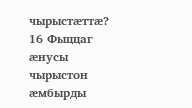чырыстӕттӕ?
16 Фыццаг ӕнусы чырыстон ӕмбырды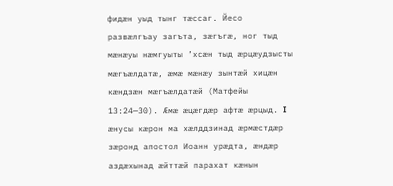фидӕн уыд тынг тӕссаг. Йесо развӕлгъау загъта, зӕгъгӕ, ног тыд мӕнӕуы нӕмгуыты ’хсӕн тыд ӕрцӕудзысты мӕгъӕлдатӕ, ӕмӕ мӕнӕу зынтӕй хицӕн кӕндзӕн мӕгъӕлдатӕй (Матфейы 13:24—30). Ӕмӕ ӕцӕгдӕр афтӕ ӕрцыд. I ӕнусы кӕрон ма хӕлддзинад ӕрмӕстдӕр зӕронд апостол Иоанн урӕдта, ӕндӕр аздӕхынад ӕйттӕй парахат кӕнын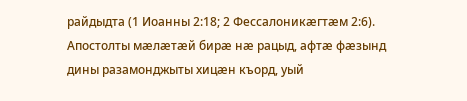райдыдта (1 Иоанны 2:18; 2 Фессалоникӕгтӕм 2:6). Апостолты мӕлӕтӕй бирӕ нӕ рацыд, афтӕ фӕзынд дины разамонджыты хицӕн къорд, уый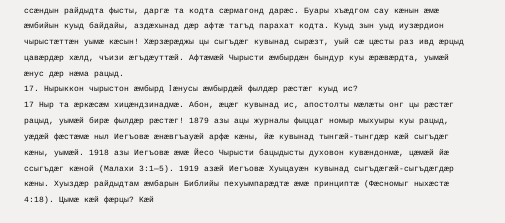ссӕндын райдыдта фысты, даргӕ та кодта сӕрмагонд дарӕс. Буары хъӕдгом сау кӕнын ӕмӕ ӕмбийын куыд байдайы, аздӕхынад дӕр афтӕ тагъд парахат кодта. Куыд зын уыд иузӕрдион чырыстӕттӕн уымӕ кӕсын! Хӕрзӕрӕджы цы сыгъдӕг кувынад сырӕзт, уый сӕ цӕсты раз ивд ӕрцыд цавӕрдӕр хӕлд, чъизи ӕгъдӕуттӕй. Афтӕмӕй Чырысти ӕмбырдӕн бындур куы ӕрӕвӕрдта, уымӕй ӕнус дӕр нӕма рацыд.
17. Нырыккон чырыстон ӕмбырд I ӕнусы ӕмбырдӕй фылдӕр рӕстӕг куыд ис?
17 Ныр та ӕркӕсӕм хицӕндзинадмӕ. Абон, ӕцӕг кувынад ис, апостолты мӕлӕты онг цы рӕстӕг рацыд, уымӕй бирӕ фылдӕр рӕстӕг! 1879 азы ацы журналы фыццаг номыр мыхуыры куы рацыд, уӕдӕй фӕстӕмӕ ныл Иегъовӕ ӕнӕвгъауӕй арфӕ кӕны, йӕ кувынад тынгӕй-тынгдӕр кӕй сыгъдӕг кӕны, уымӕй. 1918 азы Иегъовӕ ӕмӕ Йесо Чырысти бацыдысты духовон кувӕндонмӕ, цӕмӕй йӕ ссыгъдӕг кӕной (Малахи 3:1—5). 1919 азӕй Иегъовӕ Хуыцауӕн кувынад сыгъдӕгӕй-сыгъдӕгдӕр кӕны. Хуыздӕр райдыдтам ӕмбарын Библийы пехуымпарӕдтӕ ӕмӕ принциптӕ (Фӕсномыг ныхӕстӕ 4:18). Цымӕ кӕй фӕрцы? Кӕй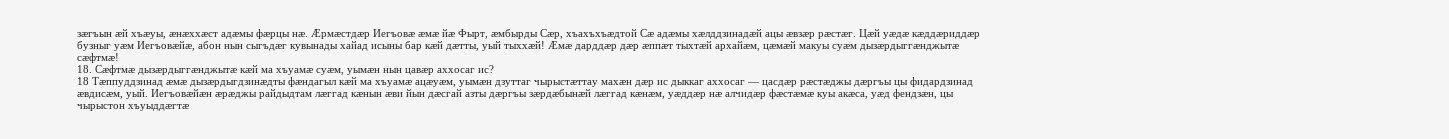зӕгъын ӕй хъӕуы, ӕнӕххӕст адӕмы фӕрцы нӕ. Ӕрмӕстдӕр Иегъовӕ ӕмӕ йӕ Фырт, ӕмбырды Сӕр, хъахъхъӕдтой Сӕ адӕмы хӕлддзинадӕй ацы ӕвзӕр рӕстӕг. Цӕй уӕдӕ кӕддӕриддӕр бузныг уӕм Иегъовӕйӕ, абон нын сыгъдӕг кувынады хайад исыны бар кӕй дӕтты, уый тыххӕй! Ӕмӕ дарддӕр дӕр ӕппӕт тыхтӕй архайӕм, цӕмӕй макуы суӕм дызӕрдыггӕнджытӕ сӕфтмӕ!
18. Сӕфтмӕ дызӕрдыггӕнджытӕ кӕй ма хъуамӕ суӕм, уымӕн нын цавӕр аххосаг ис?
18 Тӕппуддзинад ӕмӕ дызӕрдыгдзинӕдты фӕндагыл кӕй ма хъуамӕ ацӕуӕм, уымӕн дзуттаг чырыстӕттау махӕн дӕр ис дыккаг аххосаг — цасдӕр рӕстӕджы дӕргъы цы фидардзинад ӕвдисӕм, уый. Иегъовӕйӕн ӕрӕджы райдыдтам лӕггад кӕнын ӕви йын дӕсгай азты дӕргъы зӕрдӕбынӕй лӕггад кӕнӕм, уӕддӕр нӕ алчидӕр фӕстӕмӕ куы акӕса, уӕд фендзӕн, цы чырыстон хъуыддӕгтӕ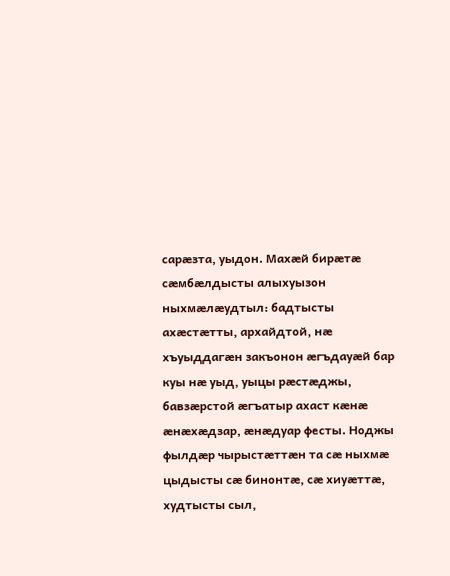сарӕзта, уыдон. Махӕй бирӕтӕ сӕмбӕлдысты алыхуызон ныхмӕлӕудтыл: бадтысты ахӕстӕтты, архайдтой, нӕ хъуыддагӕн закъонон ӕгъдауӕй бар куы нӕ уыд, уыцы рӕстӕджы, бавзӕрстой ӕгъатыр ахаст кӕнӕ ӕнӕхӕдзар, ӕнӕдуар фесты. Ноджы фылдӕр чырыстӕттӕн та сӕ ныхмӕ цыдысты сӕ бинонтӕ, сӕ хиуӕттӕ, худтысты сыл,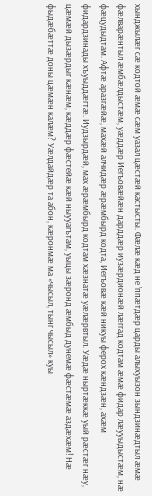хынджылӕг сӕ кодтой ӕмӕ сӕм уазал цӕстӕй кастысты. Фӕлӕ кӕд не ’ппӕтдӕр царды алыхуызон зындзинӕдтыл ӕмӕ фӕлварӕнтыл ӕмбӕлдыстӕм, уӕддӕр Иегъовӕйӕн дарддӕр иузӕрдионӕй лӕггад кодтам ӕмӕ фидар лӕууыдыстӕм, нӕ фӕцудыдтам. Афтӕ аразгӕйӕ, махӕй алчидӕр ӕрӕмбырд кодта, Иегъовӕ кӕй никуы ферох кӕндзӕн, ахӕм фидардзинады хъуыддӕгтӕ. Иудзырдӕй, мах ӕрӕмбырд кодтам хӕзнатӕ уӕлӕрвтыл. Уӕдӕ ныртӕккӕ уый рӕстӕг нӕу, цӕмӕй дызӕрдыг кӕнӕм, кӕддӕр фӕстейӕ кӕй ныууагътам, уыцы зӕронд ӕмбыд дунемӕ фӕстӕмӕ аздӕхӕм! Нӕ фыдӕбӕттӕ доны цӕмӕн калӕм? Уӕлдайдӕр та абон, кӕронмӕ ма «чысыл, тынг чысыл» куы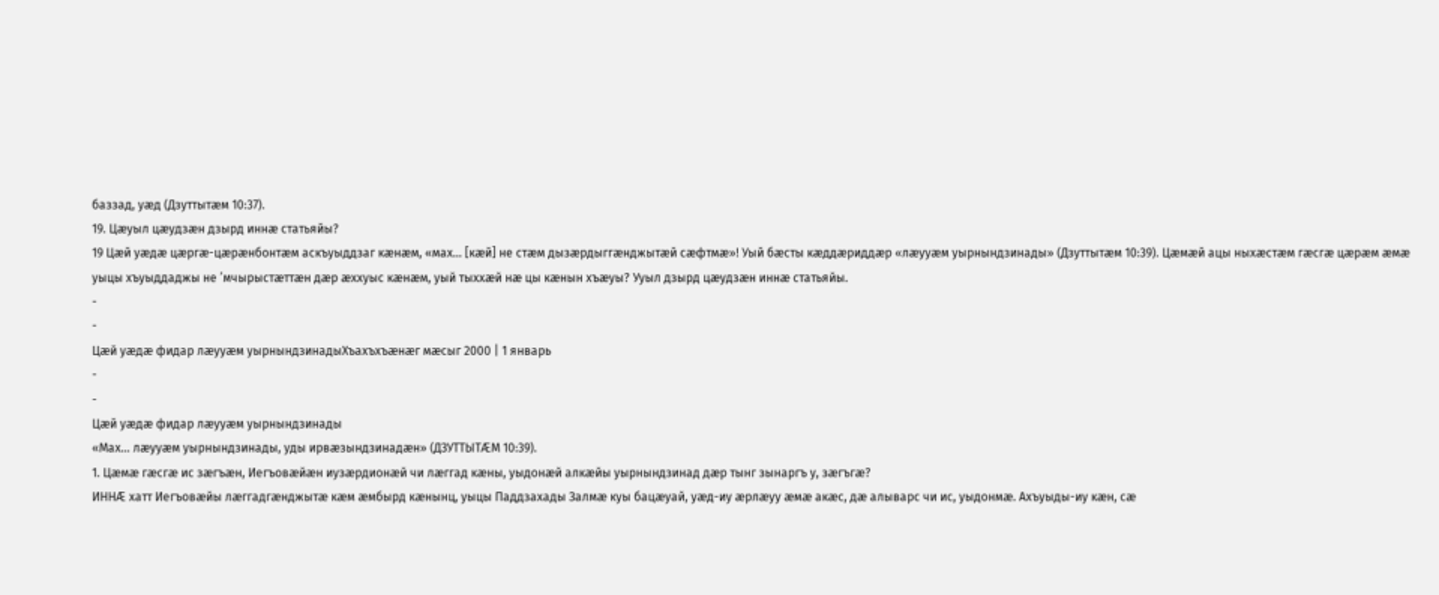баззад, уӕд (Дзуттытӕм 10:37).
19. Цӕуыл цӕудзӕн дзырд иннӕ статьяйы?
19 Цӕй уӕдӕ цӕргӕ-цӕрӕнбонтӕм аскъуыддзаг кӕнӕм, «мах... [кӕй] не стӕм дызӕрдыггӕнджытӕй сӕфтмӕ»! Уый бӕсты кӕддӕриддӕр «лӕууӕм уырнындзинады» (Дзуттытӕм 10:39). Цӕмӕй ацы ныхӕстӕм гӕсгӕ цӕрӕм ӕмӕ уыцы хъуыддаджы не ’мчырыстӕттӕн дӕр ӕххуыс кӕнӕм, уый тыххӕй нӕ цы кӕнын хъӕуы? Ууыл дзырд цӕудзӕн иннӕ статьяйы.
-
-
Цӕй уӕдӕ фидар лӕууӕм уырнындзинадыХъахъхъӕнӕг мӕсыг 2000 | 1 январь
-
-
Цӕй уӕдӕ фидар лӕууӕм уырнындзинады
«Мах... лӕууӕм уырнындзинады, уды ирвӕзындзинадӕн» (ДЗУТТЫТӔМ 10:39).
1. Цӕмӕ гӕсгӕ ис зӕгъӕн, Иегъовӕйӕн иузӕрдионӕй чи лӕггад кӕны, уыдонӕй алкӕйы уырнындзинад дӕр тынг зынаргъ у, зӕгъгӕ?
ИННӔ хатт Иегъовӕйы лӕггадгӕнджытӕ кӕм ӕмбырд кӕнынц, уыцы Паддзахады Залмӕ куы бацӕуай, уӕд-иу ӕрлӕуу ӕмӕ акӕс, дӕ алыварс чи ис, уыдонмӕ. Ахъуыды-иу кӕн, сӕ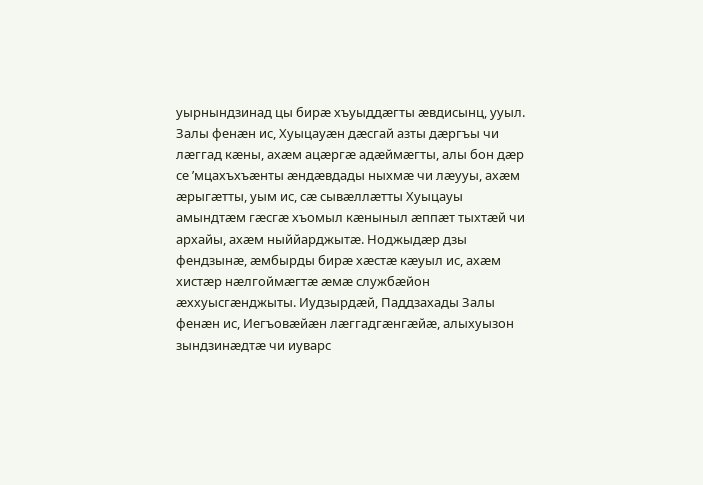уырнындзинад цы бирӕ хъуыддӕгты ӕвдисынц, ууыл. Залы фенӕн ис, Хуыцауӕн дӕсгай азты дӕргъы чи лӕггад кӕны, ахӕм ацӕргӕ адӕймӕгты, алы бон дӕр се ’мцахъхъӕнты ӕндӕвдады ныхмӕ чи лӕууы, ахӕм ӕрыгӕтты, уым ис, сӕ сывӕллӕтты Хуыцауы амындтӕм гӕсгӕ хъомыл кӕныныл ӕппӕт тыхтӕй чи архайы, ахӕм ныййарджытӕ. Ноджыдӕр дзы фендзынӕ, ӕмбырды бирӕ хӕстӕ кӕуыл ис, ахӕм хистӕр нӕлгоймӕгтӕ ӕмӕ службӕйон ӕххуысгӕнджыты. Иудзырдӕй, Паддзахады Залы фенӕн ис, Иегъовӕйӕн лӕггадгӕнгӕйӕ, алыхуызон зындзинӕдтӕ чи иуварс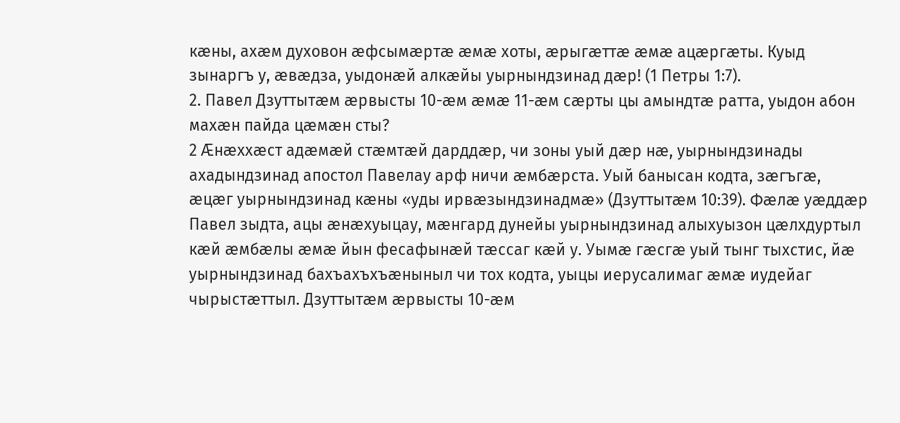кӕны, ахӕм духовон ӕфсымӕртӕ ӕмӕ хоты, ӕрыгӕттӕ ӕмӕ ацӕргӕты. Куыд зынаргъ у, ӕвӕдза, уыдонӕй алкӕйы уырнындзинад дӕр! (1 Петры 1:7).
2. Павел Дзуттытӕм ӕрвысты 10-ӕм ӕмӕ 11-ӕм сӕрты цы амындтӕ ратта, уыдон абон махӕн пайда цӕмӕн сты?
2 Ӕнӕххӕст адӕмӕй стӕмтӕй дарддӕр, чи зоны уый дӕр нӕ, уырнындзинады ахадындзинад апостол Павелау арф ничи ӕмбӕрста. Уый банысан кодта, зӕгъгӕ, ӕцӕг уырнындзинад кӕны «уды ирвӕзындзинадмӕ» (Дзуттытӕм 10:39). Фӕлӕ уӕддӕр Павел зыдта, ацы ӕнӕхуыцау, мӕнгард дунейы уырнындзинад алыхуызон цӕлхдуртыл кӕй ӕмбӕлы ӕмӕ йын фесафынӕй тӕссаг кӕй у. Уымӕ гӕсгӕ уый тынг тыхстис, йӕ уырнындзинад бахъахъхъӕныныл чи тох кодта, уыцы иерусалимаг ӕмӕ иудейаг чырыстӕттыл. Дзуттытӕм ӕрвысты 10-ӕм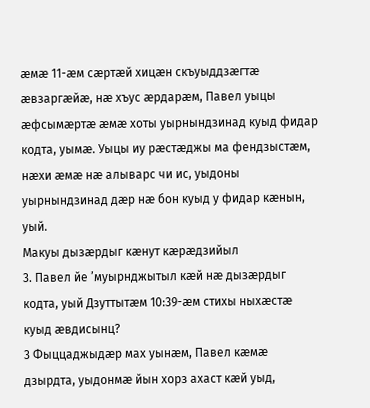ӕмӕ 11-ӕм сӕртӕй хицӕн скъуыддзӕгтӕ ӕвзаргӕйӕ, нӕ хъус ӕрдарӕм, Павел уыцы ӕфсымӕртӕ ӕмӕ хоты уырнындзинад куыд фидар кодта, уымӕ. Уыцы иу рӕстӕджы ма фендзыстӕм, нӕхи ӕмӕ нӕ алыварс чи ис, уыдоны уырнындзинад дӕр нӕ бон куыд у фидар кӕнын, уый.
Макуы дызӕрдыг кӕнут кӕрӕдзийыл
3. Павел йе ’муырнджытыл кӕй нӕ дызӕрдыг кодта, уый Дзуттытӕм 10:39-ӕм стихы ныхӕстӕ куыд ӕвдисынц?
3 Фыццаджыдӕр мах уынӕм, Павел кӕмӕ дзырдта, уыдонмӕ йын хорз ахаст кӕй уыд,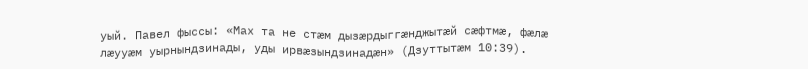уый. Павел фыссы: «Мах та не стӕм дызӕрдыггӕнджытӕй сӕфтмӕ, фӕлӕ лӕууӕм уырнындзинады, уды ирвӕзындзинадӕн» (Дзуттытӕм 10:39).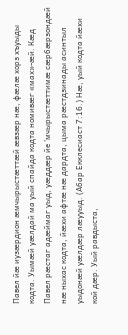Павел йӕ иузӕрдион ӕмчырыстӕттӕй ӕвзӕр нӕ, фӕлӕ хорз хъуыды кодта. Уымӕй уӕлдай ма уый спайда кодта номивӕг «мах»-ӕй. Кӕд Павел рӕстаг адӕймаг уыд, уӕддӕр йе ’мчырыстӕттимӕ сӕрбӕрзондӕй нӕ ныхас кодта, йӕхи афтӕ нӕ дардта, цыма рӕстдзинады асинтыл уыдонӕй уӕлдӕр лӕууыд. (Абар Екклесиаст 7:16.) Нӕ, уый кодта йӕхи кой дӕр. Уый равдыста,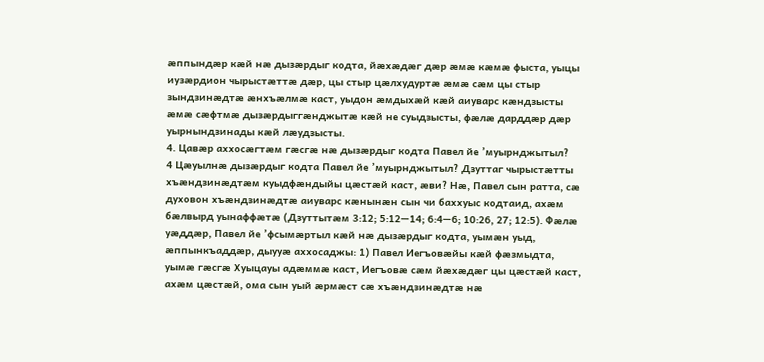ӕппындӕр кӕй нӕ дызӕрдыг кодта, йӕхӕдӕг дӕр ӕмӕ кӕмӕ фыста, уыцы иузӕрдион чырыстӕттӕ дӕр, цы стыр цӕлхудуртӕ ӕмӕ сӕм цы стыр зындзинӕдтӕ ӕнхъӕлмӕ каст, уыдон ӕмдыхӕй кӕй аиуварс кӕндзысты ӕмӕ сӕфтмӕ дызӕрдыггӕнджытӕ кӕй не суыдзысты, фӕлӕ дарддӕр дӕр уырнындзинады кӕй лӕудзысты.
4. Цавӕр аххосӕгтӕм гӕсгӕ нӕ дызӕрдыг кодта Павел йе ’муырнджытыл?
4 Цӕуылнӕ дызӕрдыг кодта Павел йе ’муырнджытыл? Дзуттаг чырыстӕтты хъӕндзинӕдтӕм куыдфӕндыйы цӕстӕй каст, ӕви? Нӕ, Павел сын ратта, сӕ духовон хъӕндзинӕдтӕ аиуварс кӕнынӕн сын чи баххуыс кодтаид, ахӕм бӕлвырд уынаффӕтӕ (Дзуттытӕм 3:12; 5:12—14; 6:4—6; 10:26, 27; 12:5). Фӕлӕ уӕддӕр, Павел йе ’фсымӕртыл кӕй нӕ дызӕрдыг кодта, уымӕн уыд, ӕппынкъаддӕр, дыууӕ аххосаджы: 1) Павел Иегъовӕйы кӕй фӕзмыдта, уымӕ гӕсгӕ Хуыцауы адӕммӕ каст, Иегъовӕ сӕм йӕхӕдӕг цы цӕстӕй каст, ахӕм цӕстӕй, ома сын уый ӕрмӕст сӕ хъӕндзинӕдтӕ нӕ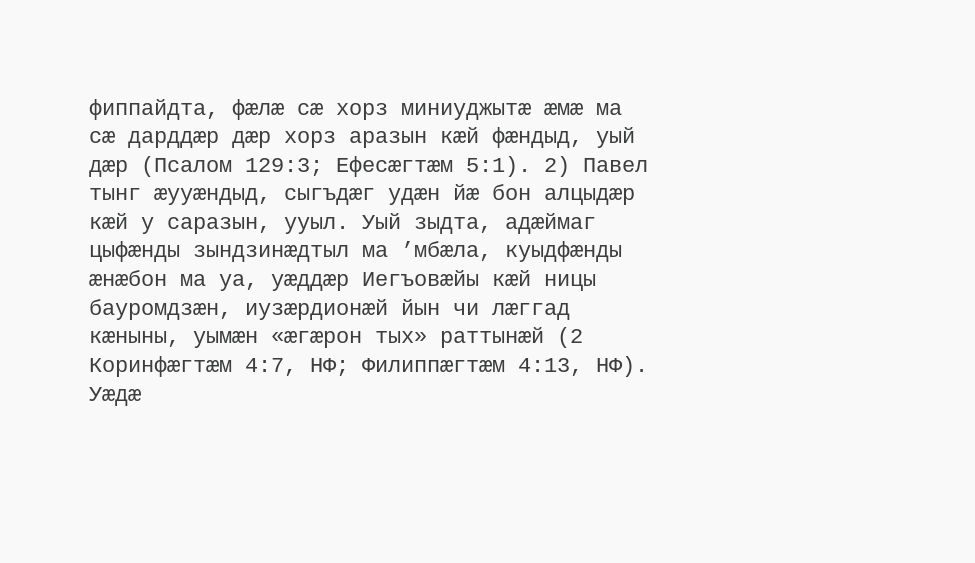фиппайдта, фӕлӕ сӕ хорз миниуджытӕ ӕмӕ ма сӕ дарддӕр дӕр хорз аразын кӕй фӕндыд, уый дӕр (Псалом 129:3; Ефесӕгтӕм 5:1). 2) Павел тынг ӕууӕндыд, сыгъдӕг удӕн йӕ бон алцыдӕр кӕй у саразын, ууыл. Уый зыдта, адӕймаг цыфӕнды зындзинӕдтыл ма ’мбӕла, куыдфӕнды ӕнӕбон ма уа, уӕддӕр Иегъовӕйы кӕй ницы бауромдзӕн, иузӕрдионӕй йын чи лӕггад кӕныны, уымӕн «ӕгӕрон тых» раттынӕй (2 Коринфӕгтӕм 4:7, НФ; Филиппӕгтӕм 4:13, НФ). Уӕдӕ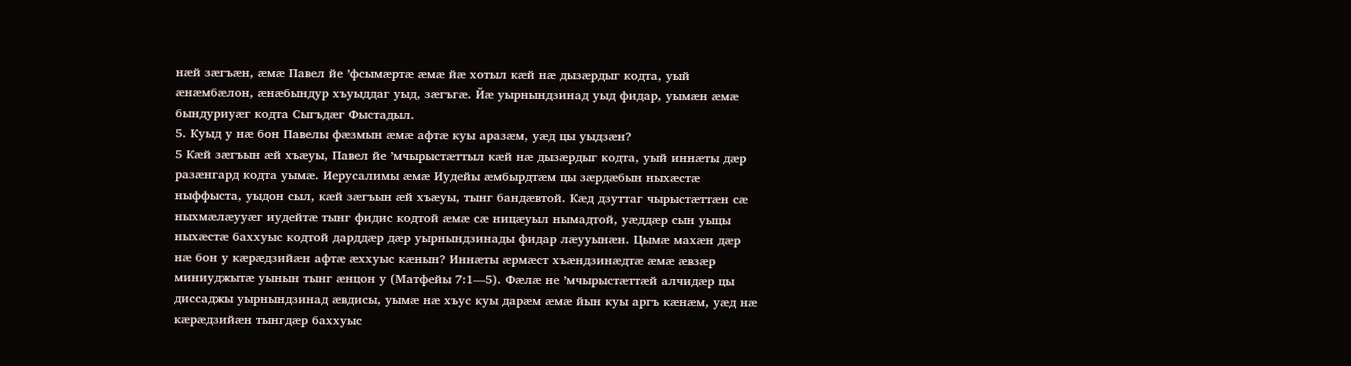нӕй зӕгъӕн, ӕмӕ Павел йе ’фсымӕртӕ ӕмӕ йӕ хотыл кӕй нӕ дызӕрдыг кодта, уый ӕнӕмбӕлон, ӕнӕбындур хъуыддаг уыд, зӕгъгӕ. Йӕ уырнындзинад уыд фидар, уымӕн ӕмӕ бындуриуӕг кодта Сыгъдӕг Фыстадыл.
5. Куыд у нӕ бон Павелы фӕзмын ӕмӕ афтӕ куы аразӕм, уӕд цы уыдзӕн?
5 Кӕй зӕгъын ӕй хъӕуы, Павел йе ’мчырыстӕттыл кӕй нӕ дызӕрдыг кодта, уый иннӕты дӕр разӕнгард кодта уымӕ. Иерусалимы ӕмӕ Иудейы ӕмбырдтӕм цы зӕрдӕбын ныхӕстӕ ныффыста, уыдон сыл, кӕй зӕгъын ӕй хъӕуы, тынг бандӕвтой. Кӕд дзуттаг чырыстӕттӕн сӕ ныхмӕлӕууӕг иудейтӕ тынг фидис кодтой ӕмӕ сӕ ницӕуыл нымадтой, уӕддӕр сын уыцы ныхӕстӕ баххуыс кодтой дарддӕр дӕр уырнындзинады фидар лӕууынӕн. Цымӕ махӕн дӕр нӕ бон у кӕрӕдзийӕн афтӕ ӕххуыс кӕнын? Иннӕты ӕрмӕст хъӕндзинӕдтӕ ӕмӕ ӕвзӕр миниуджытӕ уынын тынг ӕнцон у (Матфейы 7:1—5). Фӕлӕ не ’мчырыстӕттӕй алчидӕр цы диссаджы уырнындзинад ӕвдисы, уымӕ нӕ хъус куы дарӕм ӕмӕ йын куы аргъ кӕнӕм, уӕд нӕ кӕрӕдзийӕн тынгдӕр баххуыс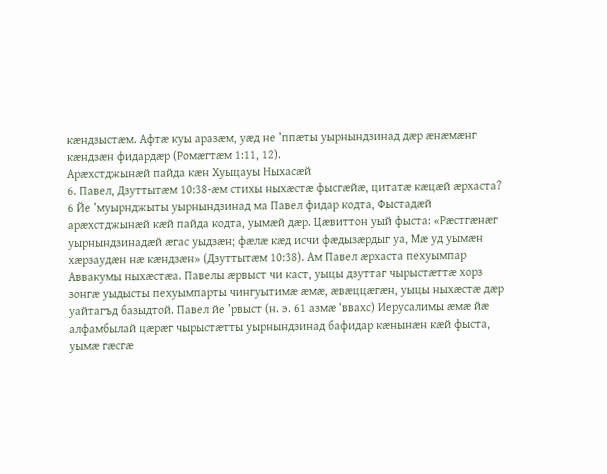кӕндзыстӕм. Афтӕ куы аразӕм, уӕд не ’ппӕты уырнындзинад дӕр ӕнӕмӕнг кӕндзӕн фидардӕр (Ромӕгтӕм 1:11, 12).
Арӕхстджынӕй пайда кӕн Хуыцауы Ныхасӕй
6. Павел, Дзуттытӕм 10:38-ӕм стихы ныхӕстӕ фысгӕйӕ, цитатӕ кӕцӕй ӕрхаста?
6 Йе ’муырнджыты уырнындзинад ма Павел фидар кодта, Фыстадӕй арӕхстджынӕй кӕй пайда кодта, уымӕй дӕр. Цӕвиттон уый фыста: «Рӕстгӕнӕг уырнындзинадӕй ӕгас уыдзӕн; фӕлӕ кӕд исчи фӕдызӕрдыг уа, Мӕ уд уымӕн хӕрзаудӕн нӕ кӕндзӕн» (Дзуттытӕм 10:38). Ам Павел ӕрхаста пехуымпар Аввакумы ныхӕстӕa. Павелы ӕрвыст чи каст, уыцы дзуттаг чырыстӕттӕ хорз зонгӕ уыдысты пехуымпарты чингуытимӕ ӕмӕ, ӕвӕццӕгӕн, уыцы ныхӕстӕ дӕр уайтагъд базыдтой. Павел йе ’рвыст (н. э. 61 азмӕ ‘ввахс) Иерусалимы ӕмӕ йӕ алфамбылай цӕрӕг чырыстӕтты уырнындзинад бафидар кӕнынӕн кӕй фыста, уымӕ гӕсгӕ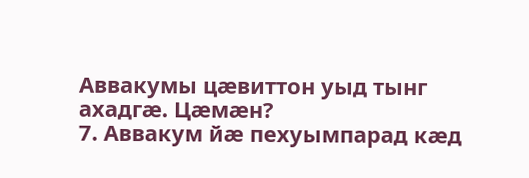Аввакумы цӕвиттон уыд тынг ахадгӕ. Цӕмӕн?
7. Аввакум йӕ пехуымпарад кӕд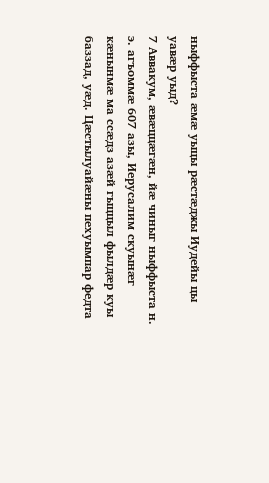ныффыста ӕмӕ уыцы рӕстӕджы Иудейы цы уавӕр уыд?
7 Аввакум, ӕвӕццӕгӕн, йӕ чиныг ныффыста н. э. агъоммӕ 607 азы, Иерусалим скуынӕг кӕнынмӕ ма ссӕдз азӕй гыццыл фылдӕр куы баззад, уӕд. Цӕстылуайӕны пехуымпар федта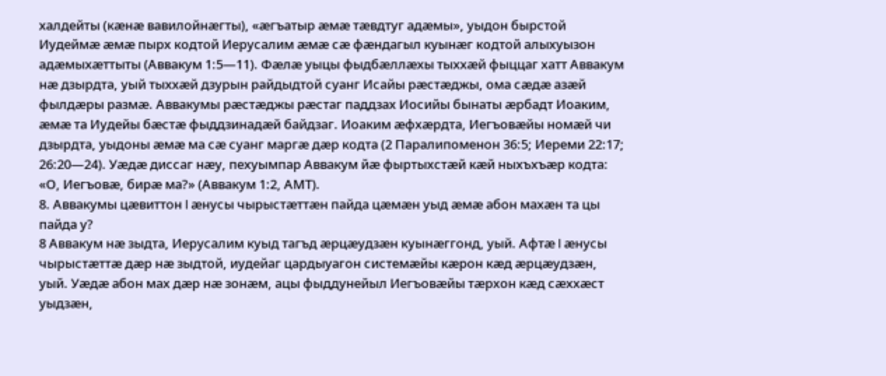халдейты (кӕнӕ вавилойнӕгты), «ӕгъатыр ӕмӕ тӕвдтуг адӕмы», уыдон бырстой Иудеймӕ ӕмӕ пырх кодтой Иерусалим ӕмӕ сӕ фӕндагыл куынӕг кодтой алыхуызон адӕмыхӕттыты (Аввакум 1:5—11). Фӕлӕ уыцы фыдбӕллӕхы тыххӕй фыццаг хатт Аввакум нӕ дзырдта, уый тыххӕй дзурын райдыдтой суанг Исайы рӕстӕджы, ома сӕдӕ азӕй фылдӕры размӕ. Аввакумы рӕстӕджы рӕстаг паддзах Иосийы бынаты ӕрбадт Иоаким, ӕмӕ та Иудейы бӕстӕ фыддзинадӕй байдзаг. Иоаким ӕфхӕрдта, Иегъовӕйы номӕй чи дзырдта, уыдоны ӕмӕ ма сӕ суанг маргӕ дӕр кодта (2 Паралипоменон 36:5; Иереми 22:17; 26:20—24). Уӕдӕ диссаг нӕу, пехуымпар Аввакум йӕ фыртыхстӕй кӕй ныхъхъӕр кодта: «О, Иегъовӕ, бирӕ ма?» (Аввакум 1:2, АМТ).
8. Аввакумы цӕвиттон I ӕнусы чырыстӕттӕн пайда цӕмӕн уыд ӕмӕ абон махӕн та цы пайда у?
8 Аввакум нӕ зыдта, Иерусалим куыд тагъд ӕрцӕудзӕн куынӕггонд, уый. Афтӕ I ӕнусы чырыстӕттӕ дӕр нӕ зыдтой, иудейаг цардыуагон системӕйы кӕрон кӕд ӕрцӕудзӕн, уый. Уӕдӕ абон мах дӕр нӕ зонӕм, ацы фыддунейыл Иегъовӕйы тӕрхон кӕд сӕххӕст уыдзӕн,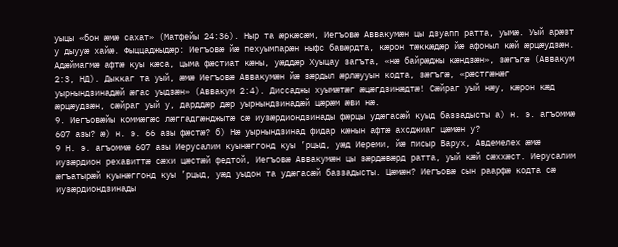уыцы «бон ӕмӕ сахат» (Матфейы 24:36). Ныр та ӕркӕсӕм, Иегъовӕ Аввакумӕн цы дзуапп ратта, уымӕ. Уый арӕзт у дыууӕ хайӕ. Фыццаджыдӕр: Иегъовӕ йӕ пехуымпарӕн ныфс бавӕрдта, кӕрон тӕккӕдӕр йӕ афоныл кӕй ӕрцӕудзӕн. Адӕймагмӕ афтӕ куы кӕса, цыма фӕстиат кӕны, уӕддӕр Хуыцау загъта, «нӕ байрӕджы кӕндзӕн», зӕгъгӕ (Аввакум 2:3, НД). Дыккаг та уый, ӕмӕ Иегъовӕ Аввакумӕн йӕ зӕрдыл ӕрлӕууын кодта, зӕгъгӕ, «рӕстгӕнӕг уырнындзинадӕй ӕгас уыдзӕн» (Аввакум 2:4). Диссаджы хуымӕтӕг ӕцӕгдзинӕдтӕ! Сӕйраг уый нӕу, кӕрон кӕд ӕрцӕудзӕн, сӕйраг уый у, дарддӕр дӕр уырнындзинадӕй цӕрӕм ӕви нӕ.
9. Иегъовӕйы коммӕгӕс лӕггадгӕнджытӕ сӕ иузӕрдиондзинады фӕрцы удӕгасӕй куыд баззадысты а) н. э. агъоммӕ 607 азы? ӕ) н. э. 66 азы фӕстӕ? б) Нӕ уырнындзинад фидар кӕнын афтӕ ахсджиаг цӕмӕн у?
9 Н. э. агъоммӕ 607 азы Иерусалим куынӕггонд куы ’рцыд, уӕд Иереми, йӕ писыр Варух, Авдемелех ӕмӕ иузӕрдион рехавиттӕ сӕхи цӕстӕй федтой, Иегъовӕ Аввакумӕн цы зӕрдӕвӕрд ратта, уый кӕй сӕххӕст. Иерусалим ӕгъатырӕй куынӕггонд куы ’рцыд, уӕд уыдон та удӕгасӕй баззадысты. Цӕмӕн? Иегъовӕ сын раарфӕ кодта сӕ иузӕрдиондзинады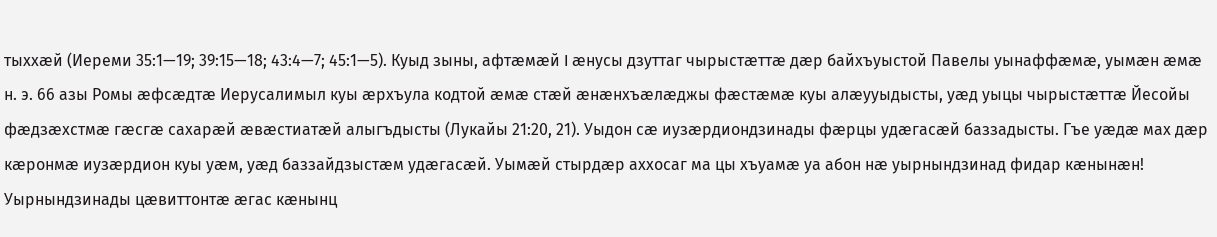тыххӕй (Иереми 35:1—19; 39:15—18; 43:4—7; 45:1—5). Куыд зыны, афтӕмӕй I ӕнусы дзуттаг чырыстӕттӕ дӕр байхъуыстой Павелы уынаффӕмӕ, уымӕн ӕмӕ н. э. 66 азы Ромы ӕфсӕдтӕ Иерусалимыл куы ӕрхъула кодтой ӕмӕ стӕй ӕнӕнхъӕлӕджы фӕстӕмӕ куы алӕууыдысты, уӕд уыцы чырыстӕттӕ Йесойы фӕдзӕхстмӕ гӕсгӕ сахарӕй ӕвӕстиатӕй алыгъдысты (Лукайы 21:20, 21). Уыдон сӕ иузӕрдиондзинады фӕрцы удӕгасӕй баззадысты. Гъе уӕдӕ мах дӕр кӕронмӕ иузӕрдион куы уӕм, уӕд баззайдзыстӕм удӕгасӕй. Уымӕй стырдӕр аххосаг ма цы хъуамӕ уа абон нӕ уырнындзинад фидар кӕнынӕн!
Уырнындзинады цӕвиттонтӕ ӕгас кӕнынц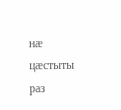нӕ цӕстыты раз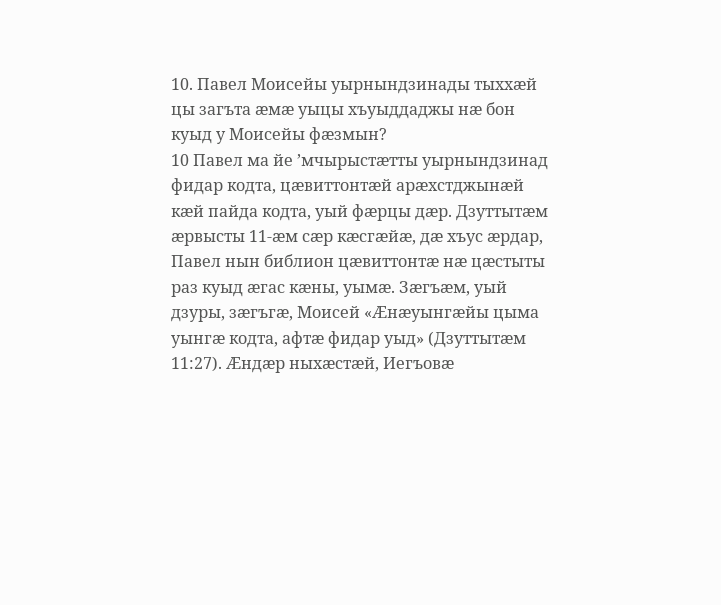10. Павел Моисейы уырнындзинады тыххӕй цы загъта ӕмӕ уыцы хъуыддаджы нӕ бон куыд у Моисейы фӕзмын?
10 Павел ма йе ’мчырыстӕтты уырнындзинад фидар кодта, цӕвиттонтӕй арӕхстджынӕй кӕй пайда кодта, уый фӕрцы дӕр. Дзуттытӕм ӕрвысты 11-ӕм сӕр кӕсгӕйӕ, дӕ хъус ӕрдар, Павел нын библион цӕвиттонтӕ нӕ цӕстыты раз куыд ӕгас кӕны, уымӕ. Зӕгъӕм, уый дзуры, зӕгъгӕ, Моисей «Ӕнӕуынгӕйы цыма уынгӕ кодта, афтӕ фидар уыд» (Дзуттытӕм 11:27). Ӕндӕр ныхӕстӕй, Иегъовӕ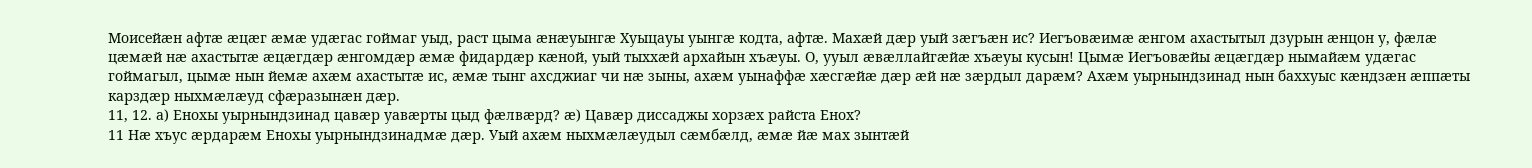Моисейӕн афтӕ ӕцӕг ӕмӕ удӕгас гоймаг уыд, раст цыма ӕнӕуынгӕ Хуыцауы уынгӕ кодта, афтӕ. Махӕй дӕр уый зӕгъӕн ис? Иегъовӕимӕ ӕнгом ахастытыл дзурын ӕнцон у, фӕлӕ цӕмӕй нӕ ахастытӕ ӕцӕгдӕр ӕнгомдӕр ӕмӕ фидардӕр кӕной, уый тыххӕй архайын хъӕуы. О, ууыл ӕвӕллайгӕйӕ хъӕуы кусын! Цымӕ Иегъовӕйы ӕцӕгдӕр нымайӕм удӕгас гоймагыл, цымӕ нын йемӕ ахӕм ахастытӕ ис, ӕмӕ тынг ахсджиаг чи нӕ зыны, ахӕм уынаффӕ хӕсгӕйӕ дӕр ӕй нӕ зӕрдыл дарӕм? Ахӕм уырнындзинад нын баххуыс кӕндзӕн ӕппӕты карздӕр ныхмӕлӕуд сфӕразынӕн дӕр.
11, 12. а) Енохы уырнындзинад цавӕр уавӕрты цыд фӕлвӕрд? ӕ) Цавӕр диссаджы хорзӕх райста Енох?
11 Нӕ хъус ӕрдарӕм Енохы уырнындзинадмӕ дӕр. Уый ахӕм ныхмӕлӕудыл сӕмбӕлд, ӕмӕ йӕ мах зынтӕй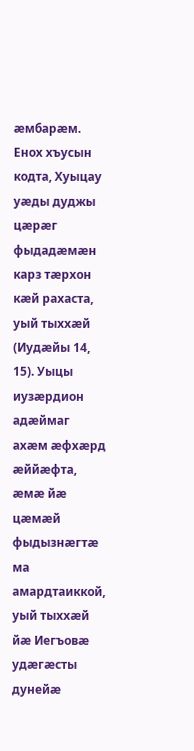ӕмбарӕм. Енох хъусын кодта, Хуыцау уӕды дуджы цӕрӕг фыдадӕмӕн карз тӕрхон кӕй рахаста, уый тыххӕй (Иудӕйы 14, 15). Уыцы иузӕрдион адӕймаг ахӕм ӕфхӕрд ӕййӕфта, ӕмӕ йӕ цӕмӕй фыдызнӕгтӕ ма амардтаиккой, уый тыххӕй йӕ Иегъовӕ удӕгӕсты дунейӕ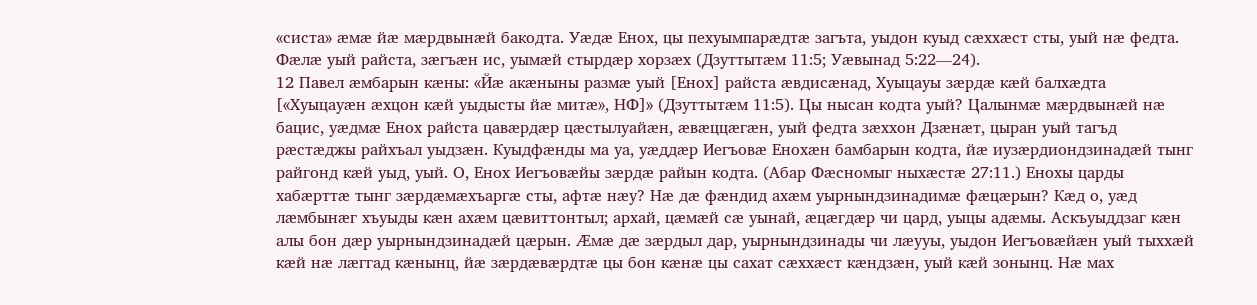«систа» ӕмӕ йӕ мӕрдвынӕй бакодта. Уӕдӕ Енох, цы пехуымпарӕдтӕ загъта, уыдон куыд сӕххӕст сты, уый нӕ федта. Фӕлӕ уый райста, зӕгъӕн ис, уымӕй стырдӕр хорзӕх (Дзуттытӕм 11:5; Уӕвынад 5:22—24).
12 Павел ӕмбарын кӕны: «Йӕ акӕныны размӕ уый [Енох] райста ӕвдисӕнад, Хуыцауы зӕрдӕ кӕй балхӕдта [«Хуыцауӕн ӕхцон кӕй уыдысты йӕ митӕ», НФ]» (Дзуттытӕм 11:5). Цы нысан кодта уый? Цалынмӕ мӕрдвынӕй нӕ бацис, уӕдмӕ Енох райста цавӕрдӕр цӕстылуайӕн, ӕвӕццӕгӕн, уый федта зӕххон Дзӕнӕт, цыран уый тагъд рӕстӕджы райхъал уыдзӕн. Куыдфӕнды ма уа, уӕддӕр Иегъовӕ Енохӕн бамбарын кодта, йӕ иузӕрдиондзинадӕй тынг райгонд кӕй уыд, уый. О, Енох Иегъовӕйы зӕрдӕ райын кодта. (Абар Фӕсномыг ныхӕстӕ 27:11.) Енохы царды хабӕрттӕ тынг зӕрдӕмӕхъаргӕ сты, афтӕ нӕу? Нӕ дӕ фӕндид ахӕм уырнындзинадимӕ фӕцӕрын? Кӕд о, уӕд лӕмбынӕг хъуыды кӕн ахӕм цӕвиттонтыл; архай, цӕмӕй сӕ уынай, ӕцӕгдӕр чи цард, уыцы адӕмы. Аскъуыддзаг кӕн алы бон дӕр уырнындзинадӕй цӕрын. Ӕмӕ дӕ зӕрдыл дар, уырнындзинады чи лӕууы, уыдон Иегъовӕйӕн уый тыххӕй кӕй нӕ лӕггад кӕнынц, йӕ зӕрдӕвӕрдтӕ цы бон кӕнӕ цы сахат сӕххӕст кӕндзӕн, уый кӕй зонынц. Нӕ мах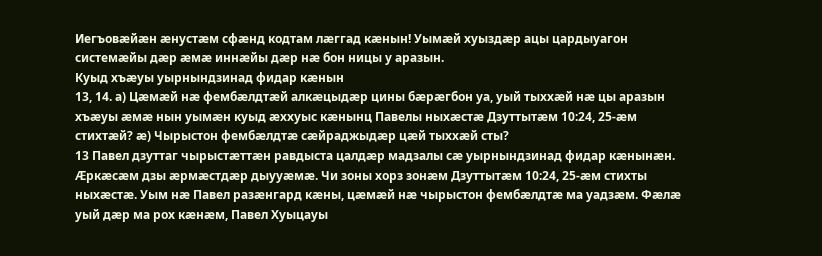Иегъовӕйӕн ӕнустӕм сфӕнд кодтам лӕггад кӕнын! Уымӕй хуыздӕр ацы цардыуагон системӕйы дӕр ӕмӕ иннӕйы дӕр нӕ бон ницы у аразын.
Куыд хъӕуы уырнындзинад фидар кӕнын
13, 14. а) Цӕмӕй нӕ фембӕлдтӕй алкӕцыдӕр цины бӕрӕгбон уа, уый тыххӕй нӕ цы аразын хъӕуы ӕмӕ нын уымӕн куыд ӕххуыс кӕнынц Павелы ныхӕстӕ Дзуттытӕм 10:24, 25-ӕм стихтӕй? ӕ) Чырыстон фембӕлдтӕ сӕйраджыдӕр цӕй тыххӕй сты?
13 Павел дзуттаг чырыстӕттӕн равдыста цалдӕр мадзалы сӕ уырнындзинад фидар кӕнынӕн. Ӕркӕсӕм дзы ӕрмӕстдӕр дыууӕмӕ. Чи зоны хорз зонӕм Дзуттытӕм 10:24, 25-ӕм стихты ныхӕстӕ. Уым нӕ Павел разӕнгард кӕны, цӕмӕй нӕ чырыстон фембӕлдтӕ ма уадзӕм. Фӕлӕ уый дӕр ма рох кӕнӕм, Павел Хуыцауы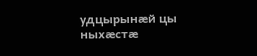удцырынӕй цы ныхӕстӕ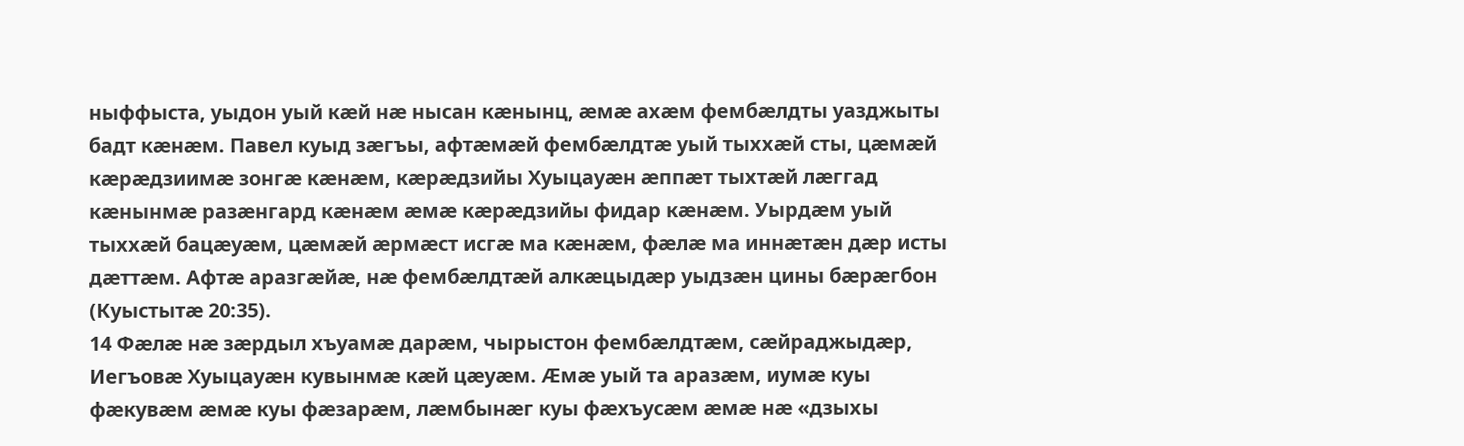ныффыста, уыдон уый кӕй нӕ нысан кӕнынц, ӕмӕ ахӕм фембӕлдты уазджыты бадт кӕнӕм. Павел куыд зӕгъы, афтӕмӕй фембӕлдтӕ уый тыххӕй сты, цӕмӕй кӕрӕдзиимӕ зонгӕ кӕнӕм, кӕрӕдзийы Хуыцауӕн ӕппӕт тыхтӕй лӕггад кӕнынмӕ разӕнгард кӕнӕм ӕмӕ кӕрӕдзийы фидар кӕнӕм. Уырдӕм уый тыххӕй бацӕуӕм, цӕмӕй ӕрмӕст исгӕ ма кӕнӕм, фӕлӕ ма иннӕтӕн дӕр исты дӕттӕм. Афтӕ аразгӕйӕ, нӕ фембӕлдтӕй алкӕцыдӕр уыдзӕн цины бӕрӕгбон (Куыстытӕ 20:35).
14 Фӕлӕ нӕ зӕрдыл хъуамӕ дарӕм, чырыстон фембӕлдтӕм, сӕйраджыдӕр, Иегъовӕ Хуыцауӕн кувынмӕ кӕй цӕуӕм. Ӕмӕ уый та аразӕм, иумӕ куы фӕкувӕм ӕмӕ куы фӕзарӕм, лӕмбынӕг куы фӕхъусӕм ӕмӕ нӕ «дзыхы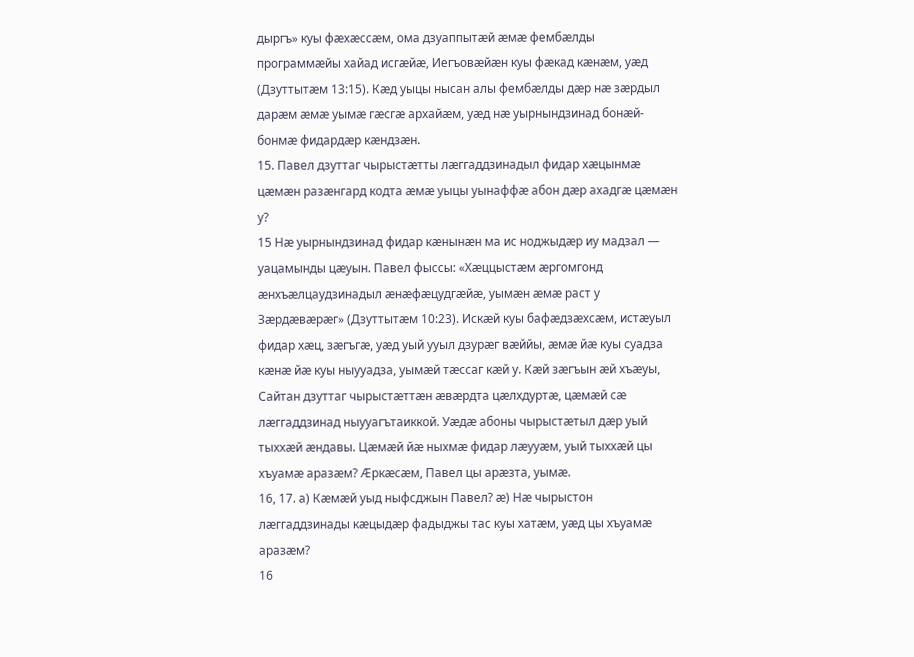дыргъ» куы фӕхӕссӕм, ома дзуаппытӕй ӕмӕ фембӕлды программӕйы хайад исгӕйӕ, Иегъовӕйӕн куы фӕкад кӕнӕм, уӕд (Дзуттытӕм 13:15). Кӕд уыцы нысан алы фембӕлды дӕр нӕ зӕрдыл дарӕм ӕмӕ уымӕ гӕсгӕ архайӕм, уӕд нӕ уырнындзинад бонӕй-бонмӕ фидардӕр кӕндзӕн.
15. Павел дзуттаг чырыстӕтты лӕггаддзинадыл фидар хӕцынмӕ цӕмӕн разӕнгард кодта ӕмӕ уыцы уынаффӕ абон дӕр ахадгӕ цӕмӕн у?
15 Нӕ уырнындзинад фидар кӕнынӕн ма ис ноджыдӕр иу мадзал — уацамынды цӕуын. Павел фыссы: «Хӕццыстӕм ӕргомгонд ӕнхъӕлцаудзинадыл ӕнӕфӕцудгӕйӕ, уымӕн ӕмӕ раст у Зӕрдӕвӕрӕг» (Дзуттытӕм 10:23). Искӕй куы бафӕдзӕхсӕм, истӕуыл фидар хӕц, зӕгъгӕ, уӕд уый ууыл дзурӕг вӕййы, ӕмӕ йӕ куы суадза кӕнӕ йӕ куы ныууадза, уымӕй тӕссаг кӕй у. Кӕй зӕгъын ӕй хъӕуы, Сайтан дзуттаг чырыстӕттӕн ӕвӕрдта цӕлхдуртӕ, цӕмӕй сӕ лӕггаддзинад ныууагътаиккой. Уӕдӕ абоны чырыстӕтыл дӕр уый тыххӕй ӕндавы. Цӕмӕй йӕ ныхмӕ фидар лӕууӕм, уый тыххӕй цы хъуамӕ аразӕм? Ӕркӕсӕм, Павел цы арӕзта, уымӕ.
16, 17. а) Кӕмӕй уыд ныфсджын Павел? ӕ) Нӕ чырыстон лӕггаддзинады кӕцыдӕр фадыджы тас куы хатӕм, уӕд цы хъуамӕ аразӕм?
16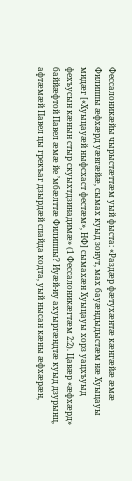Фессалоникӕйы чырыстӕттӕм уый фыста: «Раздӕр фӕтухӕнтӕ кӕнгӕйӕ ӕмӕ Филиппы ӕфхӕрд уӕвгӕйӕ, сымах куыд зонут, мах бауӕндыдыстӕм нӕ Хуыцауы мидӕг [«Хуыцауӕй ныфсхаст фестӕм», НФ] сымахӕн Хуыцауы хорз уацхъуыд фехъусын кӕнын стыр скуыхтдзинадимӕ» (1 Фессалоникӕгтӕм 2:2). Цавӕр «ӕфхӕрд» баййӕфтой Павел ӕмӕ йе ’мбӕлттӕ Филиппы? Иуӕй-иу ахуыргӕндтӕ куыд дзурынц, афтӕмӕй Павел цы грекъаг дзырдӕй спайда кодта, уый нысан кӕны ӕфхӕрӕн,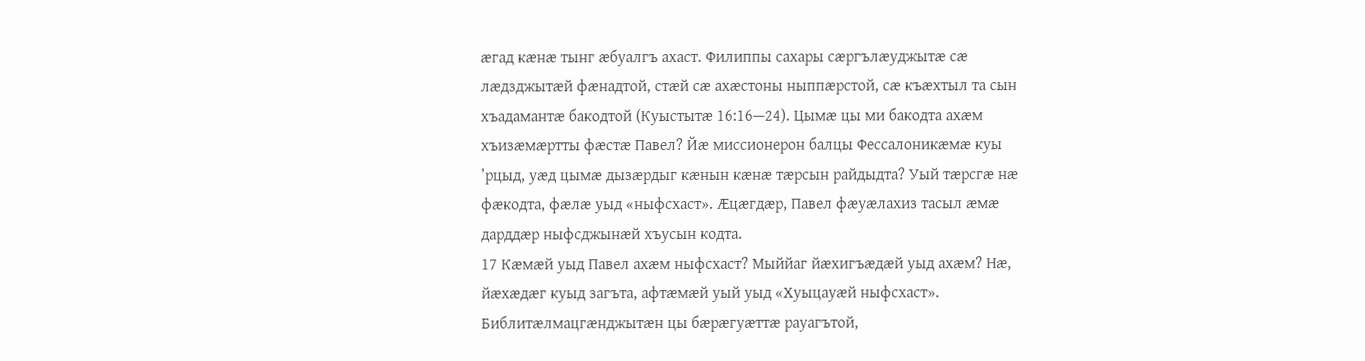ӕгад кӕнӕ тынг ӕбуалгъ ахаст. Филиппы сахары сӕргълӕуджытӕ сӕ лӕдзджытӕй фӕнадтой, стӕй сӕ ахӕстоны ныппӕрстой, сӕ къӕхтыл та сын хъадамантӕ бакодтой (Куыстытӕ 16:16—24). Цымӕ цы ми бакодта ахӕм хъизӕмӕртты фӕстӕ Павел? Йӕ миссионерон балцы Фессалоникӕмӕ куы ’рцыд, уӕд цымӕ дызӕрдыг кӕнын кӕнӕ тӕрсын райдыдта? Уый тӕрсгӕ нӕ фӕкодта, фӕлӕ уыд «ныфсхаст». Ӕцӕгдӕр, Павел фӕуӕлахиз тасыл ӕмӕ дарддӕр ныфсджынӕй хъусын кодта.
17 Кӕмӕй уыд Павел ахӕм ныфсхаст? Мыййаг йӕхигъӕдӕй уыд ахӕм? Нӕ, йӕхӕдӕг куыд загъта, афтӕмӕй уый уыд «Хуыцауӕй ныфсхаст». Библитӕлмацгӕнджытӕн цы бӕрӕгуӕттӕ рауагътой,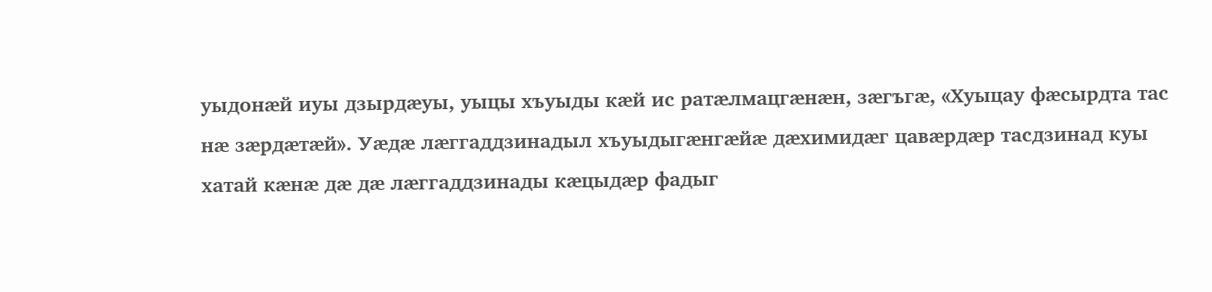уыдонӕй иуы дзырдӕуы, уыцы хъуыды кӕй ис ратӕлмацгӕнӕн, зӕгъгӕ, «Хуыцау фӕсырдта тас нӕ зӕрдӕтӕй». Уӕдӕ лӕггаддзинадыл хъуыдыгӕнгӕйӕ дӕхимидӕг цавӕрдӕр тасдзинад куы хатай кӕнӕ дӕ дӕ лӕггаддзинады кӕцыдӕр фадыг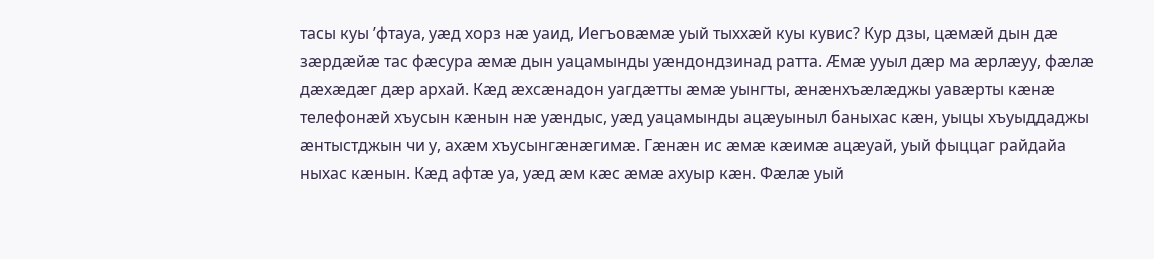тасы куы ’фтауа, уӕд хорз нӕ уаид, Иегъовӕмӕ уый тыххӕй куы кувис? Кур дзы, цӕмӕй дын дӕ зӕрдӕйӕ тас фӕсура ӕмӕ дын уацамынды уӕндондзинад ратта. Ӕмӕ ууыл дӕр ма ӕрлӕуу, фӕлӕ дӕхӕдӕг дӕр архай. Кӕд ӕхсӕнадон уагдӕтты ӕмӕ уынгты, ӕнӕнхъӕлӕджы уавӕрты кӕнӕ телефонӕй хъусын кӕнын нӕ уӕндыс, уӕд уацамынды ацӕуыныл баныхас кӕн, уыцы хъуыддаджы ӕнтыстджын чи у, ахӕм хъусынгӕнӕгимӕ. Гӕнӕн ис ӕмӕ кӕимӕ ацӕуай, уый фыццаг райдайа ныхас кӕнын. Кӕд афтӕ уа, уӕд ӕм кӕс ӕмӕ ахуыр кӕн. Фӕлӕ уый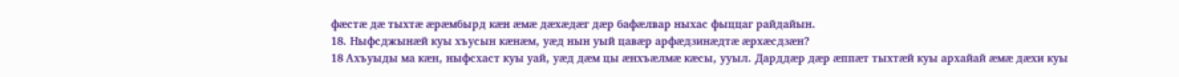фӕстӕ дӕ тыхтӕ ӕрӕмбырд кӕн ӕмӕ дӕхӕдӕг дӕр бафӕлвар ныхас фыццаг райдайын.
18. Ныфсджынӕй куы хъусын кӕнӕм, уӕд нын уый цавӕр арфӕдзинӕдтӕ ӕрхӕсдзӕн?
18 Ахъуыды ма кӕн, ныфсхаст куы уай, уӕд дӕм цы ӕнхъӕлмӕ кӕсы, ууыл. Дарддӕр дӕр ӕппӕт тыхтӕй куы архайай ӕмӕ дӕхи куы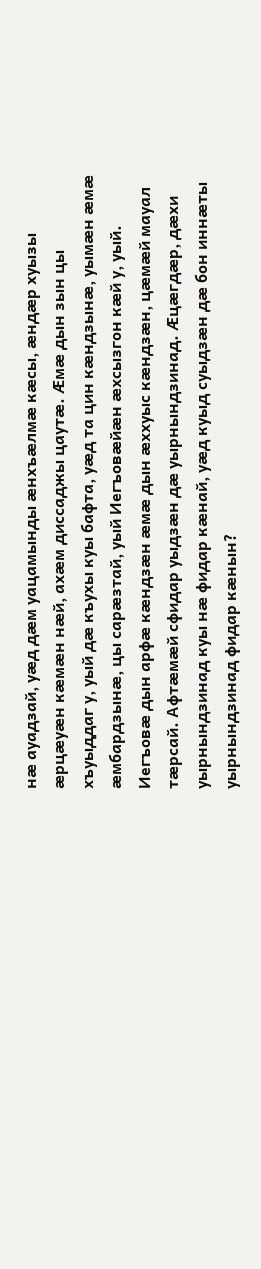нӕ ауадзай, уӕд дӕм уацамынды ӕнхъӕлмӕ кӕсы, ӕндӕр хуызы ӕрцӕуӕн кӕмӕн нӕй, ахӕм диссаджы цаутӕ. Ӕмӕ дын зын цы хъуыддаг у, уый дӕ къухы куы бафта, уӕд та цин кӕндзынӕ, уымӕн ӕмӕ ӕмбардзынӕ, цы сарӕзтай, уый Иегъовӕйӕн ӕхсызгон кӕй у, уый. Иегъовӕ дын арфӕ кӕндзӕн ӕмӕ дын ӕххуыс кӕндзӕн, цӕмӕй мауал тӕрсай. Афтӕмӕй сфидар уыдзӕн дӕ уырнындзинад. Ӕцӕгдӕр, дӕхи уырнындзинад куы нӕ фидар кӕнай, уӕд куыд суыдзӕн дӕ бон иннӕты уырнындзинад фидар кӕнын?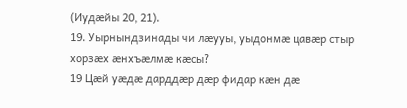(Иудӕйы 20, 21).
19. Уырнындзинады чи лӕууы, уыдонмӕ цавӕр стыр хорзӕх ӕнхъӕлмӕ кӕсы?
19 Цӕй уӕдӕ дарддӕр дӕр фидар кӕн дӕ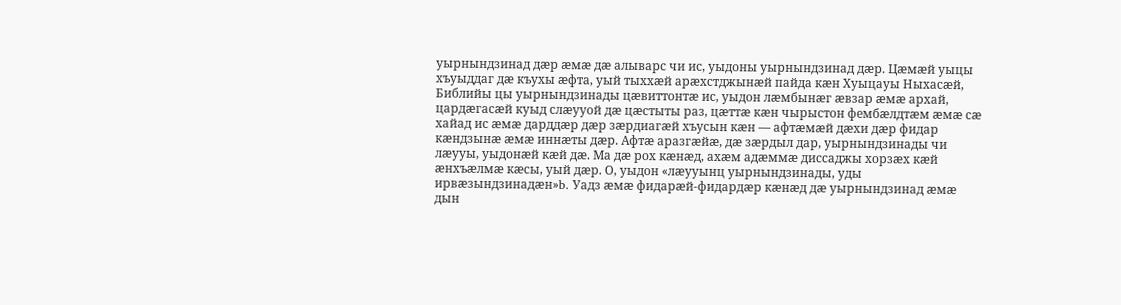уырнындзинад дӕр ӕмӕ дӕ алыварс чи ис, уыдоны уырнындзинад дӕр. Цӕмӕй уыцы хъуыддаг дӕ къухы ӕфта, уый тыххӕй арӕхстджынӕй пайда кӕн Хуыцауы Ныхасӕй, Библийы цы уырнындзинады цӕвиттонтӕ ис, уыдон лӕмбынӕг ӕвзар ӕмӕ архай, цардӕгасӕй куыд слӕууой дӕ цӕстыты раз, цӕттӕ кӕн чырыстон фембӕлдтӕм ӕмӕ сӕ хайад ис ӕмӕ дарддӕр дӕр зӕрдиагӕй хъусын кӕн — афтӕмӕй дӕхи дӕр фидар кӕндзынӕ ӕмӕ иннӕты дӕр. Афтӕ аразгӕйӕ, дӕ зӕрдыл дар, уырнындзинады чи лӕууы, уыдонӕй кӕй дӕ. Ма дӕ рох кӕнӕд, ахӕм адӕммӕ диссаджы хорзӕх кӕй ӕнхъӕлмӕ кӕсы, уый дӕр. О, уыдон «лӕууынц уырнындзинады, уды ирвӕзындзинадӕн»b. Уадз ӕмӕ фидарӕй-фидардӕр кӕнӕд дӕ уырнындзинад ӕмӕ дын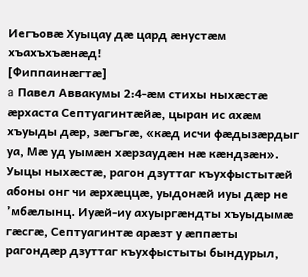Иегъовӕ Хуыцау дӕ цард ӕнустӕм хъахъхъӕнӕд!
[Фиппаинӕгтӕ]
a Павел Аввакумы 2:4-ӕм стихы ныхӕстӕ ӕрхаста Септуагинтӕйӕ, цыран ис ахӕм хъуыды дӕр, зӕгъгӕ, «кӕд исчи фӕдызӕрдыг уа, Мӕ уд уымӕн хӕрзаудӕн нӕ кӕндзӕн». Уыцы ныхӕстӕ, рагон дзуттаг къухфыстытӕй абоны онг чи ӕрхӕццӕ, уыдонӕй иуы дӕр не ’мбӕлынц. Иуӕй-иу ахуыргӕндты хъуыдымӕ гӕсгӕ, Септуагинтӕ арӕзт у ӕппӕты рагондӕр дзуттаг къухфыстыты бындурыл,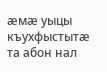ӕмӕ уыцы къухфыстытӕ та абон нал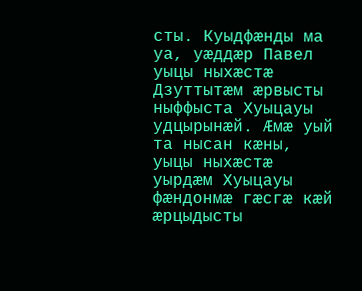сты. Куыдфӕнды ма уа, уӕддӕр Павел уыцы ныхӕстӕ Дзуттытӕм ӕрвысты ныффыста Хуыцауы удцырынӕй. Ӕмӕ уый та нысан кӕны, уыцы ныхӕстӕ уырдӕм Хуыцауы фӕндонмӕ гӕсгӕ кӕй ӕрцыдысты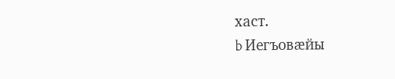хаст.
b Иегъовӕйы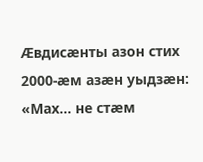Ӕвдисӕнты азон стих 2000-ӕм азӕн уыдзӕн: «Мах... не стӕм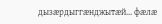дызӕрдыггӕнджытӕй... фӕлӕ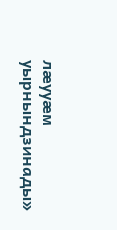лӕууӕм уырнындзинады»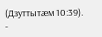(Дзуттытӕм 10:39).
-